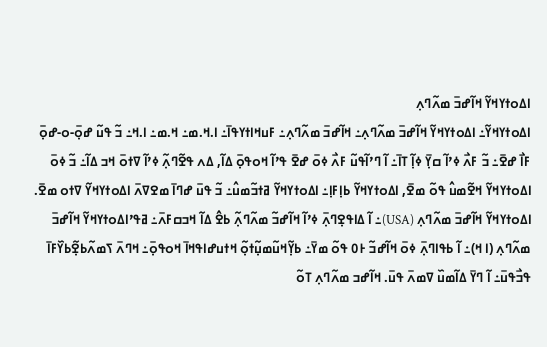ߊߡߋߙߌߞߌ߬ ߞߊ߬ߝߏ߫ ߘߍ߬ߣߍ߲
ߊߡߋߙߌߞߌ߬߸ ߊߡߋߙߌߞߌ߬ ߞߊ߬ߝߏ߫ ߘߍ߬ߣߍ߲߸ ߞߊ߬ߝߏ߫ ߘߍ߬ߣߍ߲߸ ߓߎߞߊߙߌߟߊ߫߸ ߊ.ߞ.ߘ߸ ߞ.ߘ߸ ߊ.ߞ߸ ߏ߬ ߟߎ߬ ߝߋ߲߫-ߋ-ߝߋ߲߫ ߓߊ߯ ߝߐ߫߸ ߏ߬ ߓߍ߯ ߦߴߊ߬ ߛߌ߲߫ ߦߊ߲߬ ߠߊ߫߸ ߊ߬ ߣߴߊ߬ߟߎ߬ ߓߍ߯ ߦߋ߫ ߝߐ߫ ߟߴߊ߬ ߞߋߟߋ߲߫ ߡߊ߬, ߡߍ ߟߐ߬ߣߍ߲߬ ߦߴߊ߬ ߜߙߋ߫ ߞߏ ߡߊ߬߸ ߏ߬ ߦߋ߫ ߊߡߋߙߌߞߌ߬ ߞߐ߬ߘߎ߮ ߟߋ߬ ߘߐ߫, ߊߡߋߙߌߞߌ߬ ߕߊ߲ߓߊ߲߸ ߊߡߋߙߌߞߌ߬ ߥߙߏ߬ߘߎ߮߸ ߏ߬ ߟߎ߫ ߝߣߊ߫ ߘߐߜߍ߫ ߊߡߋߙߌߞߌ߬ ߜߙߋ ߘߐ߫. ߊߡߋߙߌߞߌ߬ ߞߊ߬ߝߏ߫ ߘߍ߬ߣߍ߲ (USA)߸ ߊ߬ ߡߊߟߐ߲ߣߍ߲߫ ߦߴߊ߬ ߞߊ߬ߝߏ߬ ߘߍ߬ߣߍ߲߬ ߕߐ߮ ߡߊ߬ ߞߏߛߓߍ߫߸ ߥߟߴߊߡߋߙߌߞߌ߬ ߞߊ߬ߝߏ߫ ߘߍ߬ߣߍ߲ (ߊ ߞ)߸ ߊ߬ ߕߟߊߣߍ߲߫ ߦߋ߫ ߞߊ߬ߝߏ߬ ߅߀ ߟߋ߬ ߘߌ߫߸ ߕߌ߲߬ߞߎ߬ߘߎ߲߬ߙߋ߲߬ ߞߙߎߝߊߟߞߊ߫ ߞߋߟߋ߲߫߸ ߞߣߍ߫ ߖߘߍ߬ߕߐ߲߬ߕߌ߰ߓߊ߫ ߟߏ߯ߟߎ߫߸ ߊ߬ ߣߌ߫ ߡߊ߬ߘߎ߰ ߜߘߍ߫ ߟߎ߫. ߞߊ߬ߝߏ ߘߍ߬ߣߍ߲ ߠߋ߬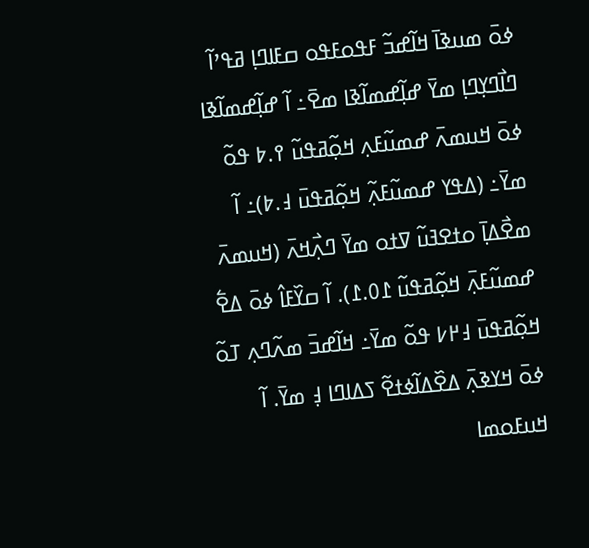ߦߋ߫ ߘߎߢߊ߫ ߞߊ߬ߝߏ߬ ߓߟߋߓߟߋ ߛߓߊߣߊ߲ ߥߟߴߊ߬ ߣߊ߯ߣߌ߲ߣߊ߲ ߘߌ߫ ߝߊ߲߬ߝߘߊ߬ߢߊ ߘߐ߫߸ ߊ߬ ߝߊ߲߬ߝߘߊ߬ߢߊ ߦߋ߫ ߞߎߘߍ߫ ߝߘߎ߬ߓߍ߲ ߞߋ߲߬ߥߟߎ߬ ߉.߈ ߟߋ߬ ߘߌ߫߸ (ߡߟߌ ߝߘߎ߬ߓߍ߲߬ ߞߋ߲߬ߥߟߎ߫ ߃.߈)߸ ߊ߬ ߘߐ߯ߡߊ߲߫ ߋߙߐߔߎ߬ ߜߙߋ ߘߌ߫ ߣߍ߲߯ߞߍ߫ (ߞߎߘߍ߫ ߝߘߎ߬ߓߍ߲߫ ߞߋ߲߬ߥߟߎ߬ ߁߀.߁). ߊ߬ ߛߌ߰ߓߊ߮ ߦߋ߫ ߡߐ߱ ߞߋ߲߬ߥߟߎ߫ ߃߂߇ ߟߋ߬ ߘߌ߫߸ ߞߊ߬ߝߏ߫ ߘߍ߬ߣߍ߲ ߠߋ߬ ߦߋ߫ ߞߌߢߍ߲߫ ߡߐ߰ߡߊ߬ߦߙߐ߬ ߖߡߊߣߊ ߃߲ ߘߌ߫. ߊ߬ ߞߎߓߋߘߊ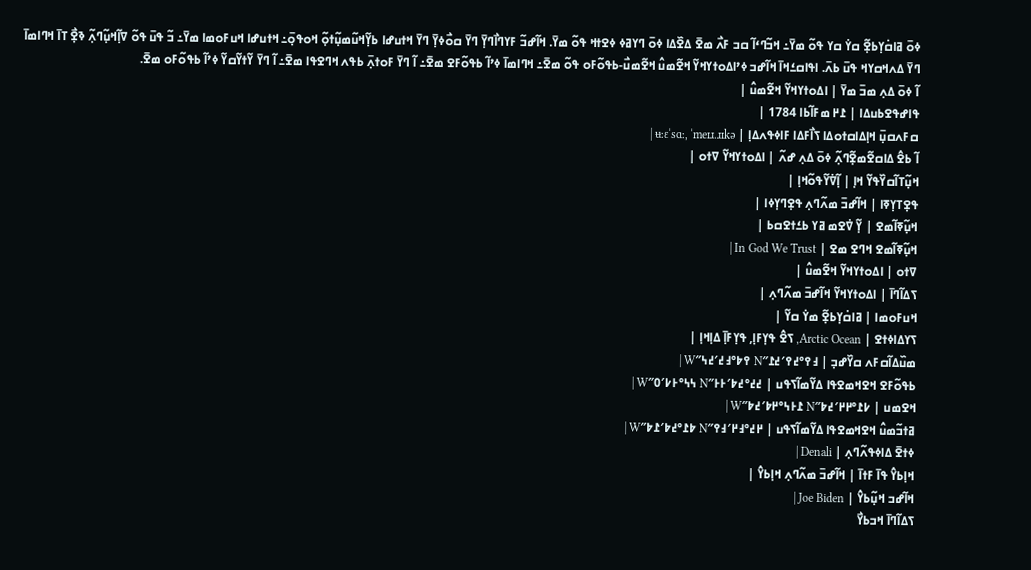ߦߋ߫ ߥߊߛ߭ߌ߲ߕߐ߲߬ ߛߌ߭ ߛߌ ߟߋ߬ ߘߌ߫߸ ߞߏ߬ߣߵߊ߬ ߛߏ ߓߍ߯ ߘߐ߫ ߡߐ߰ߡߊ ߦߋ߫ ߣߌߥߦ ߦߐߙߞ ߟߋ߬ ߘߌ߫. ߞߊ߬ߝߏ߬ ߓߌߣߊ߯ߣߌ߲߫ ߣߌ߫ ߛߋ߯ߦߌ߲߫ ߣߌ߫ ߞߙߎߝߊ ߕߌ߲߬ߞߎ߬ߘߎ߲߬ߙߋ߲߬ ߞߋߟߋ߲߫߸ ߞߙߎߝߊ ߞߎߓߋߘߊ ߘߌ߫߸ ߏ߬ ߟߎ߫ ߟߋ߬ ߜߊ߲߬ߞߎ߲߬ߣߍ߲߬ ߢߐ߲߯ ߠߊ߫ ߞߣߊߘߊ߫ ߣߌ߫ ߡߍߞߛߌߞ ߟߎ߫ ߕߍ߫. ߊߟߊߛߑߞߊ߫ ߞߊ߬ߝߏ ߦߴߊߡߋߙߌߞߌ߬ ߞߐ߬ߘߎ߮ ߞߐ߬ߘߎ߯-ߕߟߋ߬ߓߋ ߟߋ߬ ߘߐ߫߸ ߞߣߊߘߊ߫ ߦߴߊ߬ ߕߟߋ߬ߓߐ ߘߐ߫߸ ߊ߬ ߣߌ߫ ߓߋߙߍ߲߫ ߕߟߍ ߞߣߐߟߊ ߘߐ߫߸ ߊ߬ ߣߌ߫ ߌ߬ߙߌ߬ߛߌ߬ ߦߴߊ߬ ߕߟߋ߬ߓߋ ߘߐ߫.
ߊ߬ ߦߋ߫ ߡߍ߲ ߘߏ߫ ߘߌ߫ | ߊߡߋߙߌߞߌ߬ ߞߐ߬ߘߎ߮ |
ߟߊߝߟߐߕߎߡߊ | ߁߂ ߘߓߊ߬ߕߊ 1784 |
ߛߓߍߛߎ߲߫ ߞߊ߲ߡߊߛߙߋߡߊ ߖߊ߯ߓߡߊ ߓߊߦߟߍߡߊ߲ | ʉːɛˈsɑː, ˈmeɪɹ.ɹɪkə |
ߊ߬ ߕߐ߮ ߡߊߛߐ߬ߘߐ߲߬ߣߍ߲߬ ߦߋ߫ ߡߍ߲ ߝߍ߬ | ߊߡߋߙߌߞߌ߬ ߜߙߋ |
ߞߎ߲߬ߠߊ߬ߛߌ߰ߟߌ߬ ߞߊ߲ | ߊ߲߬ߜ߭ߌ߬ߟߋ߬ߞߊ߲ |
ߟߐ߲ߠߌ߲ߧߊ | ߞߊ߬ߝߏ߫ ߘߍ߬ߣߍ߲ ߟߐ߲ߣߌ߲ߦߊ |
ߞߎ߲߬ߧߊ߬ߘߐ | ߌ߲߬ ߜ߭ߐߘ ߥߌ ߕߑߙߐߛߕ |
ߞߎ߲߬ߧߊ߬ߘߐ ߞߣߐ ߘߐ | In God We Trust |
ߜߙߋ | ߊߡߋߙߌߞߌ߬ ߞߐ߬ߘߎ߮ |
ߖߡߊ߬ߣߊ߫ | ߊߡߋߙߌߞߌ߬ ߞߊ߬ߝߏ߫ ߘߍ߬ߣߍ߲ |
ߞߎߓߋߘߊ | ߥߊߛ߭ߌ߲ߕߐ߲߬ ߘߌ߭ ߛߌ߬ |
ߖߌߡߊߦߙߐ | Arctic Ocean, ߖߐ߮ ߟߌ߲ߓߊ߲, ߟߌ߲ߓߊ߲߫ ߡߊ߲ߞߊ߲ |
ߘߎ߰ߡߊ߬ߛߓߍ ߛߌ߰ߝߏ߲ | ߃߉°߄߉′߄߁″N ߉߈°߃߄′߄߆″W |
ߕߟߋ߬ߓߐ ߞߐߞߘߐߟߊ ߡߌ߬ߘߊ߬ߖߟߎ | ߄߄°߄߈′߅߅″N ߆߆°߅߇′߀″W |
ߞߐߘߎ | ߇߁°߂߂′߄߈″N ߁߅߆°߂߈′߄߈″W |
ߥߙߏ߬ߘߎ߮ ߞߐߞߘߐߟߊ ߡߌ߬ߘߊ߬ߖߟߎ | ߂߄°߃߂′߃߉″N ߈߁°߄߈′߁߈″W |
ߦߙߐ߫ ߡߊߦߟߍ߬ߣߍ߲ | Denali |
ߞߊ߲ߕߌ߮ ߟߊ߫ ߓߙߊ߫ | ߞߊ߬ߝߏ߫ ߘߍ߬ߣߍ߲ ߞߊ߲ߕߌ߮ |
ߞߊ߬ߝߏ ߞߎ߲߬ߕߌ߮ | Joe Biden |
ߖߡߊ߬ߣߊ߫ ߞߏߕߌ߯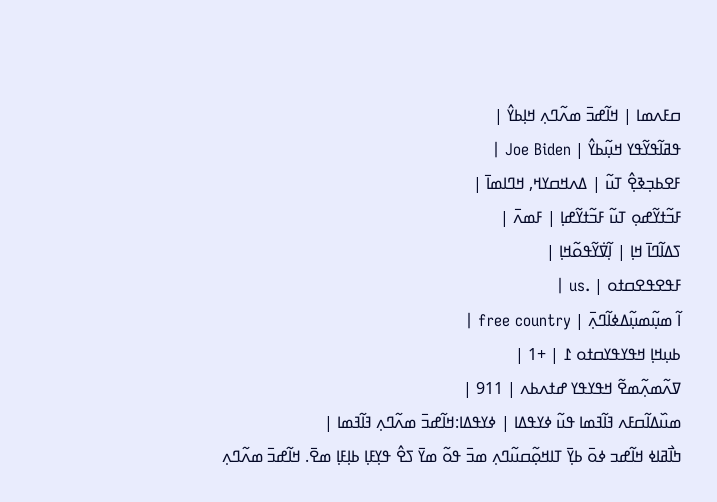ߛߓߍߘߊ | ߞߊ߬ߝߏ߫ ߘߍ߬ߣߍ߲ ߞߊ߲ߕߌ߮ |
ߟߥߊ߬ߟߌ߬ߟߌ ߞߎ߲߬ߕߌ߮ | Joe Biden |
ߓߐߕߏ߲ߢߐ߲߮ ߠߎ߬ | ߡߍߞߛߌߞ, ߞߣߊߘߊ߫ |
ߓߏ߬ߙߌ߬ߝߋ߲ ߠߎ߬ ߓߏ߬ߙߌ߬ߝߊ߲ | ߓߘߍ߫ |
ߖߡߊ߬ߣߊ߫ ߞߊ߲ | ߊ߲߬ߜ߭ߌ߬ߟߋ߬ߞߊ߲ |
ߓߟߐߟߐߛߙߋ | .us |
ߊ߬ ߘߎ߲߬ߘߎ߲߬ߡߦߊ߬ߣߍ߲߫ | free country |
ߕߎ߲ߞߊ߲ ߞߟߌߟߌߛߙߋ ߁ | +1 |
ߜߍ߬ߘߍ߲߬ߘߐ߬ ߞߟߌߟߌ ߝߙߍߕߍ | 911 |
ߘߎ߰ߡߊ߬ߛߓߍ ߔߊ߬ߔߘߊ ߟߎ߬ ߦߌߟߡߊ | ߦߌߟߡߊ:ߞߊ߬ߝߏ߫ ߘߍ߬ߣߍ߲ ߔߊ߬ߔߘߊ |
ߤߊ߯ߥߊߦ ߞߊ߬ߝߏ ߦߋ߫ ߕߌ߲߫ ߠߊߞߋ߲߬ߛߎ߬ߣߍ߲ ߘߏ߫ ߟߋ߬ ߘߌ߫ ߖߐ߮ ߟߌ߲ߓߊ߲ ߕߊ߲ߓߊ߲ ߘߐ߫. ߞߊ߬ߝߏ߫ ߘߍ߬ߣߍ߲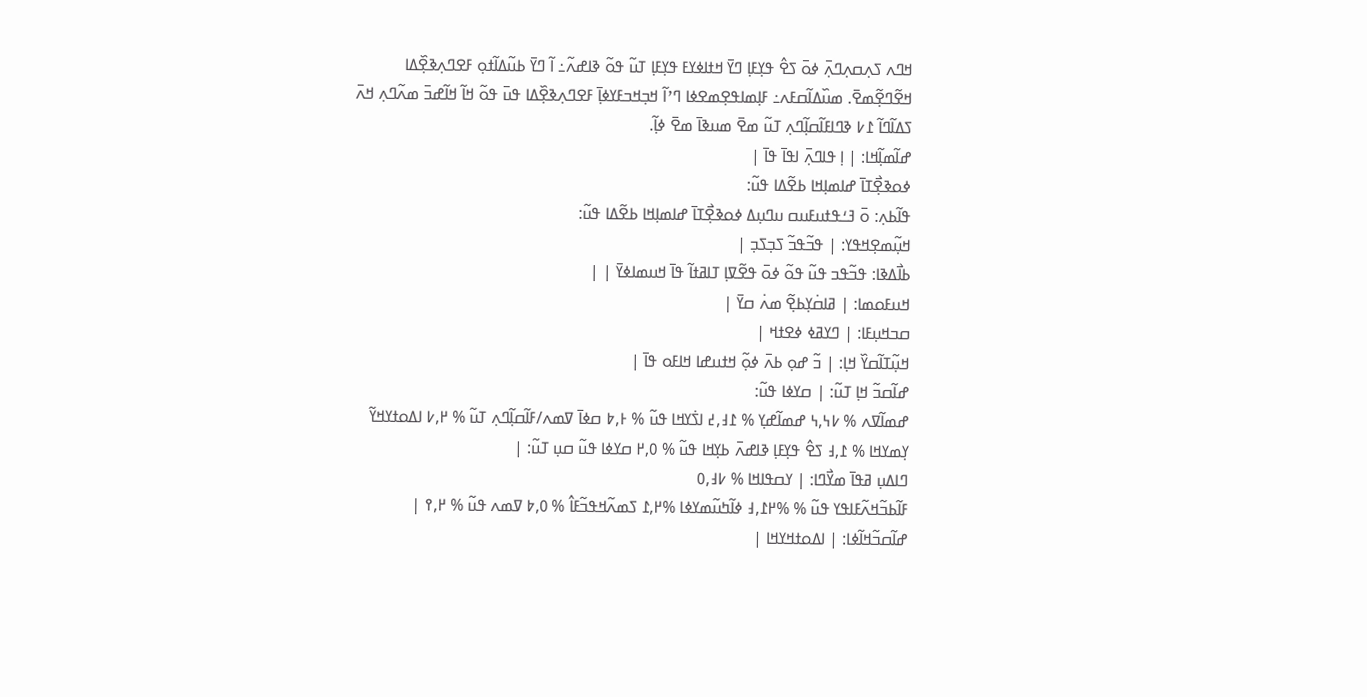ߞߣߍ ߖߍ߲ߛߍ߲ߣߍ߲߫ ߦߋ߫ ߖߐ߮ ߟߌ߲ߓߊ߲ ߣߌ߫ ߞߙߊߦߌߓ ߟߌ߲ߓߊ߲ ߠߎ߬ ߟߋ߬ ߢߊߝߍ߬߸ ߊ߬ ߣߌ߫ ߕߎ߬ߡߊ߬ߙߋ߲ ߓߐߣߍ߲ߢߐ߲߰ߡߊ ߞߐ߬ߣߐ߲߬ߘߐ߫. ߘߎ߰ߡߊ߬ߛߓߍ߸ ߓߊ߲ߘߊߟߐ߲ߘߐߦߊ ߣߴߊ߬ ߞߏ߲ߞߏߓߌߦߊ߲߫ ߓߐߣߍ߲ߢߐ߲߰ߡߊ ߟߎ߫ ߟߋ߬ ߞߊ߬ ߞߊ߬ߝߏ߫ ߘߍ߬ߣߍ߲ ߞߍ߫ ߖߡߊ߬ߣߊ߬ ߁߇ ߢߣߊߓߊ߬ߛߊ߲߬ߣߍ߲ ߠߎ߬ ߘߐ߫ ߘߎߢߊ߫ ߘߐ߫ ߦߊ߲߬.
ߝߊ߬ߘߊ߲߬ߞߊ: | ߊ߲ ߟߊߣߍ߲߫ ߊߟߊ߫ ߟߊ߫ |
ߦߋߢߐ߲߯ߠߊ߫ ߝߊߘߊ߲ߞߊ ߕߐ߬ߡߊ ߟߎ߬:
ߟߊ߬ߕߍ߲: ߋ߫ ߔߑߟߙߎߓߎߛ ߎߣߎ߲ߡ ߦߋߢߐ߲߯ߠߊ߫ ߝߊߘߊ߲ߞߊ ߕߐ߬ߡߊ ߟߎ߬:
ߞߎ߲߬ߘߐ߲ߞߟߌ: | ߟߏ߬ߟߏ߬ ߖߏ߲ߖߏ߲ |
ߕߊ߯ߡߢߊ: ߟߏ߬ߟߏ ߟߎ߬ ߟߋ߬ ߦߋ߫ ߟߐ߬ߜߊ߲ ߠߊߥߙߊ߬ ߟߊ߫ ߞߎߘߊߦߌ߫ | |
ߞߎߓߋߘߊ: | ߥߊߛ߭ߌ߲ߕߐ߲߬ ߘߍ߭ ߛߌ߫ |
ߛߏߞߎ߲ߓߊ: | ߣߌߥߦ ߦߐߙߞ |
ߞߎ߲߬ߠߊ߬ߛߌ߰ ߞߊ߲: | ߏ߬ ߝߋ߲ ߕߍ߫ ߦߋ߲߬ ߞߙߎߝߊ ߞߊߓߋ ߟߊ߫ |
ߝߊ߬ߛߏ߬ ߞߊ߲ ߠߎ߬: | ߛߌߦߊ ߟߎ߬:
ߝߘߊ߬ߜߍ % ߇߆,߆ ߝߘߊ߬ߝߌ߲ % ߁߃,߄ ߊߖ߭ߌߞߊ ߟߎ߬ % ߅,߈ ߛߦߊ߫ ߜߘߍ/ߓߊ߬ߛߊ߲߬ߣߍ߲ ߠߎ߬ % ߂,߇ ߊߡߋߙߌߞߌ߬ ߌ߲ߘߌߞߊ % ߁,߃ ߖߐ߮ ߟߌ߲ߓߊ߲ ߢߊߝߍ߫ ߕߌ߲ߞߊ ߟߎ߬ % ߀,߂ ߛߌߦߊ ߟߎ߬ ߛߎ߲ ߠߎ߬: |
ߣߊߡߎ߲ ߥߟߊ߫ ߘߌ߯ߣߊ: | ߌߛߟߊߞߊ % ߇߃,߀
ߓߊ߬ߕߏ߬ߞߍ߬ߓߊߟߌ ߟߎ߬ % %߂߁,߃ ߦߊ߬ߤߎ߬ߘߌߦߊ %߂,߁ ߖߘߍ߬ߞߟߏ߬ߓߊ߮ % ߀,߈ ߜߘߍ ߟߎ߬ % ߂,߉ |
ߝߊ߬ߛߏ߬ߞߊ߬ߦߊ: | ߊߡߋߙߞߌߞߊ |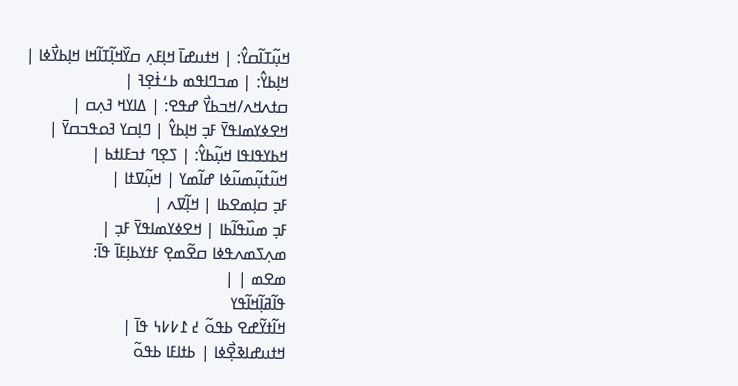ߞߎ߲߬ߠߊ߬ߛߌ߮: | ߞߙߎߝߊ߫ ߞߊ߲ߓߍ߲ ߛߌ߰ߞߊ߲߬ߠߊ߬ߞߊ ߞߊ߲ߕߌ߯ߦߊ |
ߞߊ߲ߕߌ߮: | ߘߏߣߊߟߘ ߕߑߙ߭ߐ߲ߔ |
ߛߙߍߞߍ/ߞߏߕߌ߯ ߝߟߐ: | ߡߊߌߞ ߔߍ߲ߛ |
ߞߐߦߌߘߊߟߌ߫ ߓߏ߲ ߞߊ߲ߕߌ߮ | ߣߊ߲ߛߌ ߔߋߟߏߛߌ߫ |
ߞߕߌߟߊߟߊ ߞߎ߲߬ߕߌ߮: | ߖߐ߲ߣ ߙߏߓߊߙߕ |
ߞߎ߬ߙߎ߲߬ߘߎ߬ߦߊ ߝߊ߬ߘߌ | ߞߎ߲߬ߜߙߊ |
ߓߏ߲ ߛߊ߲ߘߐߕߊ | ߞߊ߲߬ߜߍ |
ߓߏ߲ ߘߎ߰ߟߊ߬ߕߊ | ߞߐߦߌߘߊߟߌ߫ ߓߏ߲ |
ߘߍ߲ߖߘߍߟߦߊ ߛߐ߬ߘߐ߲ ߓߙߌߕߊ߲ߓߊ߫ ߟߊ߫:
ߘߐߘ | |
ߟߊ߬ߥߊ߲߬ߞߊ߬ߟߌ
ߞߊ߬ߙߌ߬ߝߐ ߕߟߋ߬ ߄ ߁߇߇߆ ߟߊ߫ |
ߞߙߎߝߊߢߐ߲߯ߦߊ | ߕߙߊߓߊ ߕߟߋ߬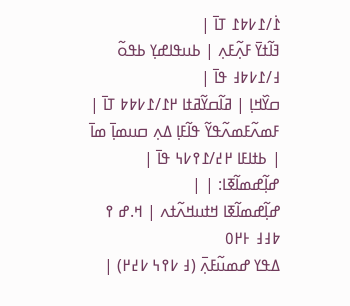߁߭/߁߇߈߁ ߠߊ߫ |
ߔߊ߬ߙߌ߫ ߓߍ߲߬ߓߍ߲ | ߕߎߟߊߝߌ߲ ߕߟߋ߬ ߃/߁߇߈߃ ߟߊ߫ |
ߛߌ߰ߞߊ߲ | ߥߊ߬ߛߌ߬ߥߙߊ ߂߁/߁߇߈߈ ߠߊ߫ |
ߓߘߍ߬ߓߘߍ߬ߟߌ߬ ߟߊ߬ߓߊ߲ ߡߍ߲ ߛߎߘߊ߲߫ ߘߊ߫ | ߕߙߊߓߊ ߂߄/߁߉߇߆ ߟߊ߫ |
ߝߊ߲߬ߝߘߊ߬ߧߊ: | |
ߝߊ߲߬ߝߘߊ߬ߧߊ ߞߙߎߞߍ߬ߙߍ | ߞ.ߝ ߉ ߈߃߃ ߅߂߀
ߡߟߌ ߝߘߎ߬ߓߍ߲߫ (߃ ߇߉߆ ߇߄߂) |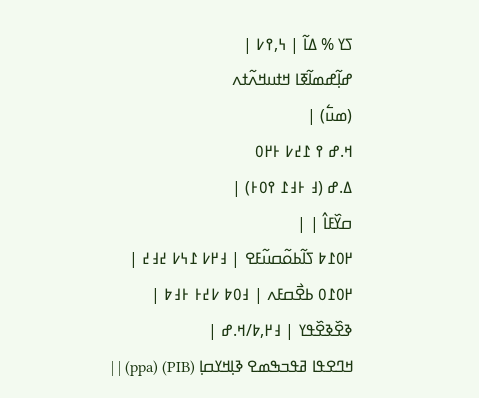ߖߌ % ߡߊ߬ | ߆,߉߇ |
ߝߊ߲߬ߝߘߊ߬ߧߊ ߞߙߎߞߍ߬ߙߍ
(ߘߎ߱) |
ߞ.ߝ ߉ ߁߄߇ ߅߂߀
ߡ.ߝ (߃ ߅߃߁ ߉߀߅) |
ߛߌ߰ߓߊ߮ | |
߂߀߁߈ ߖߊ߬ߕߋ߬ߛߎ߬ߓߐ | ߃߂߇ ߁߆߇ ߄߃߄ |
߂߀߁߀ ߕߐ߯ߛߓߍ | ߃߀߈ ߇߄߅ ߅߃߈ |
ߢߐ߰ߢߐ߰ߟߌ | ߃߂,߈/ߞ.ߝ |
ߞߣߐߟߊ ߥߟߏߒߘߐ ߢߊ߲ߞߌߛߊ߲ (PIB) (ppa) | |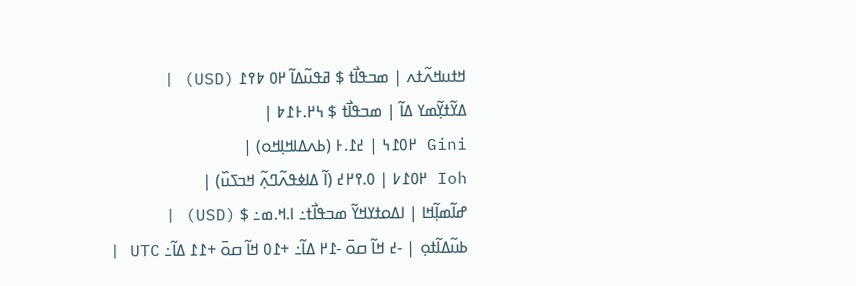ߞߙߎߞߍ߬ߙߍ | ߘߏߟߊ߯ߙ $ ߥߟߎ߬ߡߊ߬ ߂߀ ߈߉߁ (USD) |
ߡߌ߬ߙߌ߲߬ߘߌ ߡߊ߬ | ߘߏߟߊ߯ߙ $ ߆߂.߅߁߈ |
Gini ߂߀߁߆ | ߄߁.߅ (ߕߍߡߊߞߊ߲ߞߋ) |
Ioh ߂߀߁߇ | ߀.߉߂߄ (ߊ߬ ߡߊߦߟߍ߬ߣߍ߲߬ ߞߏߖߎ߰) |
ߝߊ߬ߘߊ߲߬ߞߊ | ߊߡߋߙߌߞߌ߬ ߘߏߟߊ߯ߙ߸ ߊ.ߞ.ߘ߸ $ (USD) |
ߕߎ߬ߡߊ߬ߙߋ߲ | -߄ ߞߊ߬ ߛߋ߫ -߁߂ ߡߊ߬߸ +߁߀ ߞߊ߬ ߛߋ߫ +߁߁ ߡߊ߬߸ UTC |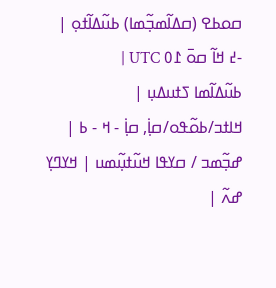ߛߋߕߐ (ߛߡߊ߬ߘߏ߲߬ߘߊ) ߕߎ߬ߡߊ߬ߙߋ߲ | -߄ ߞߊ߬ ߛߋ߫ ߁߀ UTC |
ߕߎ߬ߡߊ߬ߘߊ ߖߙߎߡߎ߲ | ߞߊߙߏ/ߕߋ߬ߟߋ/ߛߊ߲߭, ߛߊ߲߭ - ߞ - ߕ |
ߝߏ߲߬ߘߏ / ߛߌߟߊ ߞߎ߬ߙߎ߲߬ߘߎ | ߞߌߣߌ߲ ߝߍ߬ |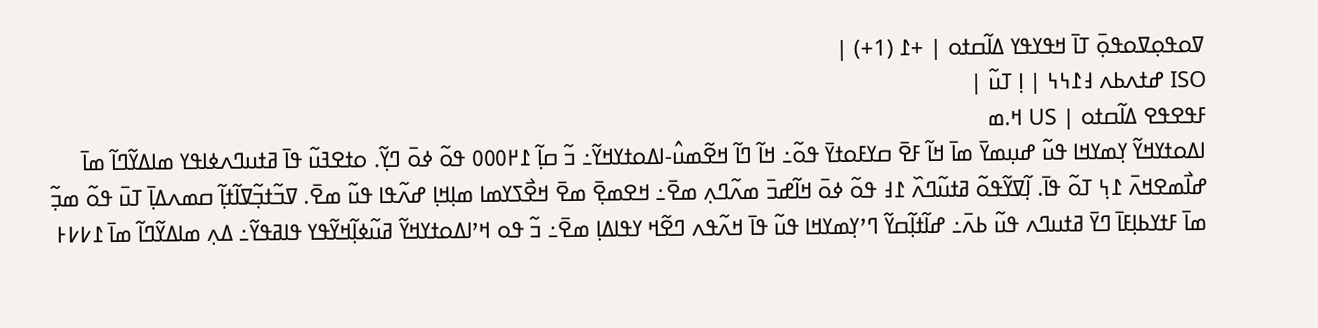ߜߋߟߋ߲ߜߋߟߋ߲߫ ߠߊ߫ ߞߟߌߟߌ ߡߊ߬ߛߙߋ | +߁ (1+) |
ISO ߝߙߍߕߍ ߃߁߆߆ | ߊ߲ ߠߎ߬ |
ߓߟߐߟߐ ߡߊ߬ߛߙߋ | US ߞ.ߘ
ߊߡߋߙߌߞߌ߬ ߌ߲ߘߌߞߊ ߟߎ߬ ߝߎ߲ߘߌ߫ ߘߊ߫ ߞߊ߬ ߓߐ߫ ߛߌߓߋߙߌ߫ ߟߋ߬߸ ߞߊ߬ ߣߊ߬ ߞߐ߬ߘߎ߮-ߊߡߋߙߌߞߌ߬߸ ߏ߬ ߛߊ߲߬ ߁߂߀߀߀ ߟߋ߬ ߦߋ߫ ߣߌ߲߬. ߋߙߐߔߎ߬ ߟߊ߫ ߥߙߎߣߍߦߊߟߌ ߘߊߡߌ߬ߣߊ߬ ߘߊ߫ ߝߊ߯ߘߐߞߍ߫ ߁߆߲ ߠߋ߬ ߟߊ߫. ߊ߲߬ߜߌ߬ߟߋ߬ ߥߙߎ߬ߣߍ߰ ߁߃ ߟߋ߬ ߦߋ߫ ߞߊ߬ߝߏ߫ ߘߍ߬ߣߍ߲ ߘߐ߫߸ ߞߐߘߐ߲߫ ߘߐ߫ ߞߐ߯ߖߌߘߊ ߘߊ߲ߞߊ߲ ߝߍ߬ߟߊ ߟߎ߬ ߘߐ߫. ߜߏ߬ߙߏ߲߬ߜߊ߬ߙߊ߲߬ ߛߘߍߡߊ߲߫ ߠߎ߫ ߟߋ߬ ߘߏ߲߬ ߘߊ߫ ߓߙߌߕߊ߲ߓߊ߫ ߣߌ߫ ߥߙߎߣߍ ߟߎ߬ ߕߍ߫߸ ߝߊ߬ߙߊ߲߬ߛߌ߬ ߣߴߌ߲ߘߌߞߊ ߟߎ߬ ߟߊ߫ ߞߍ߬ߟߍ ߣߐ߬ߞ ߌߟߊߡߊ߲ ߘߐ߫߸ ߏ߬ ߟߋ ߞߴߊߡߋߙߌߞߌ߬ ߥߎ߬ߦߊ߲߬ߞߌ߬ߟߌ ߟߊߥߟߌ߬߸ ߡߍ߲ ߘߊߡߌ߬ߣߊ߬ ߘߊ߫ ߁߇߇߅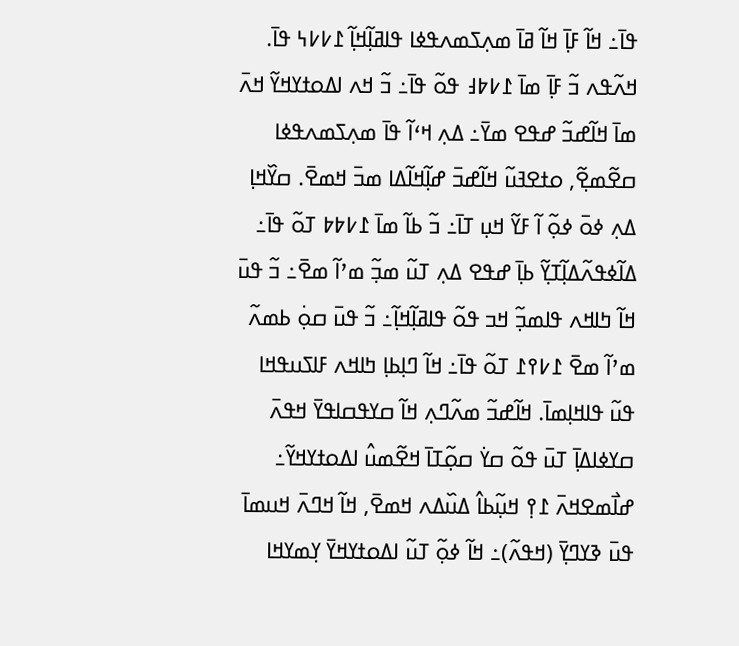ߟߊ߫߸ ߞߊ߬ ߓߊ߲߫ ߞߊ߬ ߥߊ߫ ߘߍ߲ߖߘߍߟߦߊ ߟߊߥߊ߲߬ߞߊ߲߬ ߁߇߇߆ ߟߊ߫. ߞߍ߬ߟߍ ߏ߬ ߓߊ߲߫ ߘߊ߫ ߁߇߈߃ ߟߋ߬ ߟߊ߫߸ ߏ߬ ߞߍ ߊߡߋߙߌߞߌ߬ ߞߍ߫ ߘߊ߫ ߞߊ߬ߝߏ߬ ߝߟߐ ߘߌ߫߸ ߡߍ߲ ߞߵߊ߬ ߟߊ߫ ߘߍ߲ߖߘߍߟߦߊ ߛߐ߬ߘߐ߲߬, ߋߙߐߔߎ߬ ߞߊ߬ߝߏ߫ ߝߊ߲߬ߞߊ߬ߡߊ ߘߏ߫ ߞߘߐ߫. ߛߌ߰ߞߊ߲ ߡߍ߲ ߦߋ߫ ߦߋ߲߬ ߊ߬ ߓߌ߬ ߞߎ߲ ߠߊ߫߸ ߏ߬ ߕߊ߬ ߘߊ߫ ߁߇߈߈ ߠߋ߬ ߟߊ߫߸ ߡߊ߬ߦߟߍ߬ߡߊ߲߬ߠߌ߲߬ ߕߊ߲߫ ߝߟߐ ߡߍ߲ ߠߎ߬ ߘߏ߲߬ ߘߴߊ߬ ߘߐ߫߸ ߏ߬ ߟߎ߫ ߞߊ߬ ߤߊߞߍ ߟߊߘߏ߲߬ ߞߏ ߟߋ߬ ߟߊߥߊ߲߬ߞߊ߲߬߸ ߏ߬ ߟߎ߫ ߛߋ߲߭ ߕߘߍ߬ ߘߴߊ߬ ߘߐ߫ ߁߇߉߁ ߠߋ߬ ߟߊ߫߸ ߞߊ߬ ߣߊ߲ߕߊ߲ ߤߊߞߍ ߓߊߖߎߟߞߊ ߟߎ߬ ߟߊߞߊ߲ߘߊ߫. ߞߊ߬ߝߏ߬ ߘߍ߬ߣߍ߲ ߞߊ߬ ߛߌߟߛߊߟߌ߫ ߞߟߍ߫ ߛߌߦߊߡߊ߲߫ ߠߎ߫ ߟߋ߬ ߛߌ߭ ߛߋ߲߬ߠߊ߫ ߞߐ߬ߘߎ߮ ߊߡߋߙߌߞߌ߬߸ ߝߊ߯ߘߐߞߍ߫ ߁߉߲ ߞߎ߲߬ߕߊ߮ ߡߎ߰ߡߍ ߞߘߐ߫, ߞߊ߬ ߞߣߍ߫ ߞߎߘߊ߫ ߟߎ߫ ߢߌߣߌ߲߫ (ߞߟߍ߬)߸ ߞߊ߬ ߦߋ߲߬ ߠߎ߬ ߊߡߋߙߌߞߌ߫ ߌ߲ߘߌߞߊ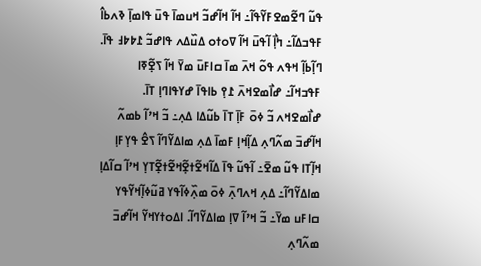ߟߎ߬ ߣߐ߬ߘߐߓߌ߬ߟߊ߬߸ ߞߊ߬ ߞߊ߬ߝߏ߬ ߞߎߘߊ߫ ߟߎ߫ ߟߊߘߊ߲߫ ߢߍߕߊ߮ ߓߟߏߡߊ߬߸ ߤߊ߲߯ ߊ߬ߟߎ߫ ߞߊ߬ ߜߋߙߋ ߡߎ߰ߡߍ ߟߊߝߏ߬ ߁߈߈߃ ߟߊ߫. ߣߊ߲߬ߕߊ߲߬ ߞߟߍ ߟߋ߬ ߞߍ߫ ߘߊ߫ ߛߊߓߎ߫ ߘߌ߫ ߞߊ߬ ߖߐ߲߬ߧߊ ߓߟߏߞߊ߬߸ ߝߊ߯ߘߐߞߍ߫ ߁߉߲ ߕߊߟߊ߫ ߝߌߟߊߣߊ߲ ߠߊ߫. ߝߊ߯ߘߐߞߍ ߏ߬ ߦߋ߫ ߓߊ߲߫ ߠߊ߫ ߕߎ߬ߡߊ ߡߍ߲߸ ߏ߬ ߞߴߊ߬ ߕߘߍ߬ ߞߊ߬ߝߏ߫ ߘߍ߬ߣߍ߲ ߡߊ߲߬ߞߊ߲ ߓߘߊ߫ ߡߍ߲ ߘߊߡߌ߬ߣߊ߬ ߖߐ߮ ߟߌ߲ߓߊ߲ ߞߊ߲߬ߠߊ ߟߎ߬ ߘߐ߫߸ ߊ߬ߟߎ߬ ߟߊ߫ ߡߊ߬ߞߐ߬ߙߐ߲߬ߞߐ߬ߙߐ߲߬ߠߌ߲ ߞߴߊ߬ ߛߊ߬ߡߊ߲ ߘߊߡߌ߬ߣߊ߬߸ ߡߍ߲ ߞߍߣߍ߲߫ ߦߋ߫ ߘߍ߲߰ߦߊ߬ߟߌ ߥߎ߬ߦߊ߲߬ߞߌ߬ߟߌ ߛߊߓߎ ߘߌ߫߸ ߏ߬ ߞߴߊ߬ ߜߊ߲ ߘߊߡߌ߬ߣߊ߬. ߊߡߋߙߌߞߌ߬ ߞߊ߬ߝߏ߫ ߘߍ߬ߣߍ߲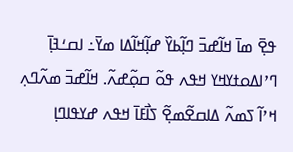ߟߐ߲߫ ߘߊ߫ ߞߊ߬ߝߏ߫ ߣߊ߲߬ߕߌ߰ ߝߊ߲߬ߞߊ߬ߡߊ ߘߌ߫߸ ߊߛߑߔߊ߲߫ ߣߴߊߡߋߙߌߞߌ ߞߟߍ ߟߋ߬ ߛߋ߲߬ߝߍ߬. ߞߊ߬ߝߏ߫ ߘߍ߬ߣߍ߲ ߞߴߊ߬ ߖߘߍ߬ ߡߊߛߐ߬ߘߐ߲߬ ߖߊ߯ߓߊ߫ ߞߟߍ ߝߌߟߊߣߊ߲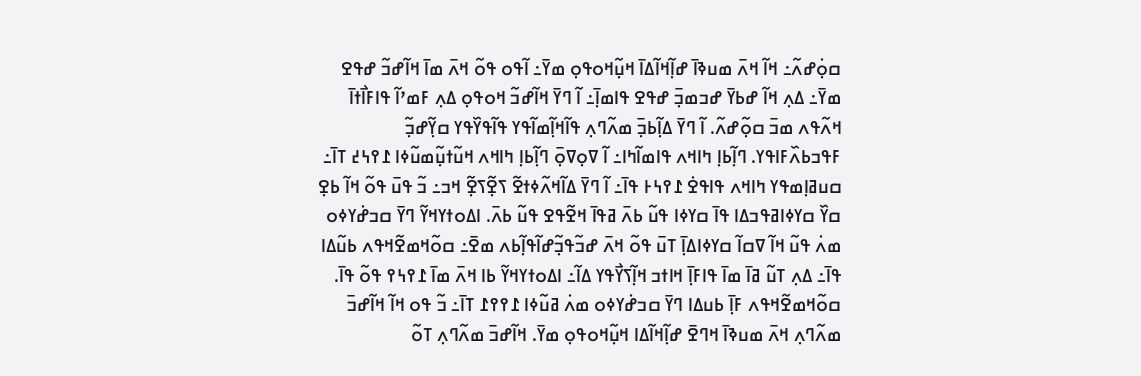ߛߋ߲߭ߝߍ߬߸ ߞߊ߬ ߞߍ߫ ߘߎߢߊ߫ ߝߊ߲߬ߞߊ߬ߡߊ߫ ߞߎ߲߬ߞߋߟߋ߲ ߘߌ߫߸ ߊ߬ߟߋ ߟߋ߬ ߞߍ߫ ߘߊ߫ ߞߊ߬ߝߏ߬ ߝߟߐ ߘߌ߫߸ ߡߍ߲ ߞߊ߬ ߝߕߌ߫ ߝߏߘߏ߲߫ ߝߟߐ ߟߊߘߊ߲߫߸ ߊ߬ ߣߌ߫ ߞߊ߬ߝߏ߬ ߞߋߟߋ߲ ߡߍ߲ ߓߘߴߊ߬ ߟߊߓߊ߯ߙߊ߫ ߞߍ߬ߟߍ ߘߏ߫ ߛߋ߲߬ߝߍ߬. ߊ߬ ߣߌ߫ ߡߊ߲߬ߕߏ߲߫ ߘߍ߬ߣߍ߲ ߟߊ߬ߞߊ߲߬ߘߊ߬ߟߌ ߟߊ߬ߟߌ߰ߟߌ ߛߌ߲߬ߝߏ߲߬ ߓߟߏߕߍ߰ߓߊߟߌ. ߣߊ߲߬ߕߊ߲ ߤߊߞߍ ߟߊߘߊ߬ߤߊ߸ ߊ߬ ߜߋ߲ߜߋ߲߫ ߣߊ߲߬ߕߊ߲ ߤߊߞߍ ߞߎ߬ߙߎ߲߬ߘߎ߬ߦߊ ߁߉߆߄ ߠߊ߫߸ ߛߎߥߊ߲ߘߟߌ ߤߊߞߍ ߟߊߟߐ߭ ߁߉߆߅ ߟߊ߫߸ ߊ߬ ߣߌ߫ ߡߊ߬ߞߍ߬ߦߙߐ߬ ߖߐ߲߬ߖߐ߲߬ ߞߏ߸ ߏ߬ ߟߎ߫ ߟߋ߬ ߞߊ߬ ߕߐ߲ ߛߌ߰ ߛߌߦߊߥߟߏߡߊ ߟߊ߫ ߛߌߦߊ ߟߎ߬ ߕߍ߫ ߥߟߊ߫ ߞߐ߬ߟߐ ߟߎ߬ ߕߍ߫. ߊߡߋߙߌߞߌ߬ ߣߌ߫ ߛߏߝ߭ߌߦߋ ߘߍ߭ ߟߎ߬ ߞߊ߬ ߜߛߊ߬ ߛߌߦߊߡߊ߲߫ ߠߎ߫ ߟߋ߬ ߞߍ߫ ߝߏ߬ߟߏ߲߬ߝߊ߬ߟߊ߲߬ߕߍ ߘߐ߫߸ ߛߋ߬ߞߘߐ߬ߞߟߍ ߕߎ߬ߡߊ ߟߊ߫߸ ߡߍ߲ ߠߎ߬ ߥߊ߫ ߘߊ߫ ߟߊߓߊ߲߫ ߞߊߙߏ ߞߊ߲߬ߖߌ߯ߟߌ ߡߊ߬߸ ߊߡߋߙߌߞߌ߬ ߕߊ ߞߍ߫ ߘߊ߫ ߁߉߆߉ ߟߋ߬ ߟߊ߫. ߛߋ߬ߞߘߐ߬ߞߟߍ ߓߊ߲߫ ߕߎߡߊ ߣߌ߫ ߛߏߝ߭ߌߦߋ ߘߍ߭ ߥߎ߬ߦߊ ߁߉߉߁ ߠߊ߫߸ ߏ߬ ߟߋ ߞߊ߬ ߞߊ߬ߝߏ߫ ߘߍ߬ߣߍ߲ ߞߍ߫ ߘߎߢߊ߫ ߞߣߐ߫ ߝߊ߲߬ߞߊ߬ߡߊ ߞߎ߲߬ߞߋߟߋ߲ ߘߌ߫. ߞߊ߬ߝߏ߫ ߘߍ߬ߣߍ߲ ߠߋ߬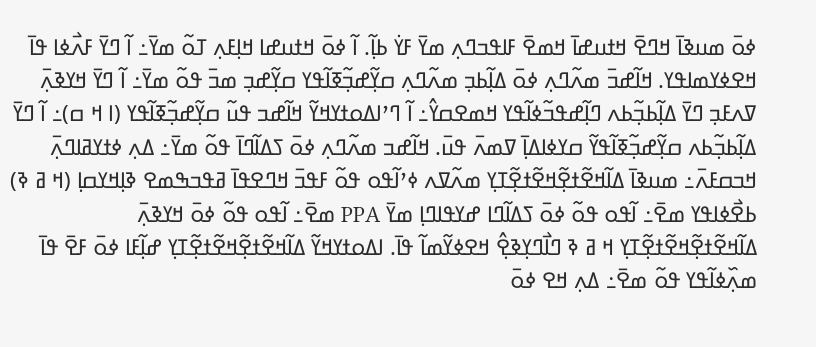ߦߋ߫ ߘߎߢߊ߫ ߞߣߐ߫ ߞߙߎߝߊ߫ ߞߘߐ߫ ߓߊߟߏߣߍ߲ ߘߌ߫ ߓߌ߭ ߕߊ߲߬. ߊ߬ ߦߋ߫ ߞߙߎߝߊ ߞߊ߲ߓߍ߲ ߠߋ߬ ߘߌ߫߸ ߊ߬ ߣߌ߫ ߓߍ߯ߦߊ ߟߊ߫ ߞߐߦߌߘߊߟߌ. ߞߊ߬ߝߏ߫ ߘߍ߬ߣߍ߲ ߦߋ߫ ߡߊ߲߬ߕߏ߲ ߘߍ߬ߣߍ߲ ߛߌ߲߬ߝߏ߲߬ߧߊ߬ߟߌ ߛߌ߲߬ߝߏ߲ ߘߏ߫ ߟߋ߬ ߘߌ߫߸ ߊ߬ ߣߌ߫ ߞߌߢߍ߲߫ ߜߍߓߏ߲ ߣߌ߫ ߡߊ߲߬ߕߏ߲߬ߕߍ ߣߊ߲߬ߝߟߏ߬ߦߊ߬ߟߌ ߞߘߐߛߌ߮߸ ߊ߬ ߣߴߊߡߋߙߌߞߌ߬ ߞߊ߬ߝߏ ߟߎ߬ ߛߌ߲߬ߝߏ߲߬ߧߊ߬ߟߌ (ߊ ߞ ߛ)߸ ߊ߬ ߣߌ߫ ߡߊ߲߬ߕߏ߲߬ߕߍ ߛߌ߲߬ߝߏ߲߬ߧߊ߬ߟߌ߬ ߛߌߦߊߡߊ߲߫ ߜߘߍ߫ ߟߎ߫. ߞߊ߬ߝߏ ߘߍ߬ߣߍ߲ ߦߋ߫ ߖߡߊ߬ߣߊ߫ ߟߋ߬ ߘߌ߫߸ ߡߍ߲ ߦߙߌߥߊߣߍ߲߫ ߞߏߛߓߍ߫߸ ߘߎߢߊ߫ ߡߊ߬ߞߐ߬ߙߐ߲߬ߞߐ߬ߙߐ߲߬ߠߌ߲ ߘߍ߬ߜߍ ߦߴߊ߬ߟߋ ߟߋ߬ ߓߟߏ߫ ߞߣߐߟߊ߫ ߥߟߏߒߘߐ ߢߊ߲ߞߌߛߊ߲ (ߞ ߥ ߢ) ߕߐ߯ߦߊߟߌ ߘߐ߫߸ ߊ߬ߟߋ ߟߋ߬ ߦߋ߫ ߖߡߊ߬ߣߊ ߝߌߟߊߣߊ߲ ߘߌ߫ PPA ߘߐ߫߸ ߊ߬ߟߋ ߟߋ߬ ߦߋ߫ ߞߌߢߍ߲߫ ߡߊ߬ߞߐ߬ߙߐ߲߬ߞߐ߬ߙߐ߲߬ߠߌ߲ ߞ ߥ ߢ ߣߊ߯ߣߌ߲ߢߐ߲߮ ߞߐߦߌ߬ߘߊ߬ ߟߊ߫. ߊߡߋߙߌߞߌ߬ ߡߊ߬ߞߐ߬ߙߐ߲߬ߞߐ߬ߙߐ߲߬ߠߌ߲ ߝߊ߲߬ߓߊ ߦߋ߫ ߓߐ߫ ߟߊ߫ ߘߍ߲߰ߦߊ߬ߟߌ ߟߋ߬ ߘߐ߫߸ ߡߍ߲ ߞߐ ߦߋ߫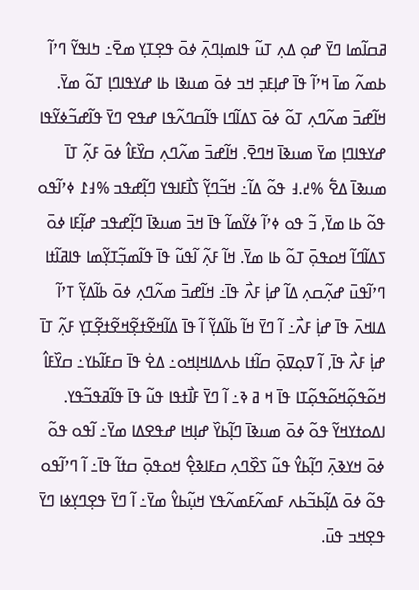ߥߛߊ߬ߘߊ ߣߌ߫ ߝߋ߲ ߡߍ߲ ߠߎ߬ ߟߊߘߊ߲ߣߍ߲߫ ߦߋ߫ ߟߐ߲ߠߌ߲ ߘߐ߫߸ ߤߊߟߌ߬ ߣߴߊ߬ ߕߘߍ߬ ߘߊ߫ ߞߴߊ߬ ߟߊ߫ ߝߊ߲ߓߏ߲ ߞߏ ߦߋ߫ ߘߎߢߊ ߕߊ ߝߌߟߊߣߊ߲ ߠߋ߬ ߘߌ߫. ߞߊ߬ߝߏ߫ ߘߍ߬ߣߍ߲ ߠߋ߬ ߦߋ߫ ߖߡߊ߬ߣߊ ߟߊ߬ߛߣߍ߬ߟߊ ߝߟߐ ߣߌ߫ ߟߊ߬ߝߏ߬ߦߌ߬ߟߊ ߝߌߟߊߣߊ߲ ߘߌ߫ ߘߎߢߊ߫ ߞߣߐ߫. ߞߊ߬ߝߏ߫ ߘߍ߬ߣߍ߲ ߛߌ߰ߓߊ߮ ߦߋ߫ ߓߍ߲߬ ߠߊ߫ ߘߎߢߊ߫ ߡߐ߱ %߄.߃ ߟߋ߬ ߡߊ߬߸ ߞߏ߬ߣߌ߲߬ ߖߊ߯ߓߊߟߌ ߣߊ߲߬ߝߟߏ %߃߁ ߦߴߊ߬ߟߋ ߟߋ߬ ߕߊ ߘߌ߫, ߏ߬ ߟߋ ߦߴߊ߬ ߦߌ߬ߘߊ߬ ߟߊ߫ ߞߏ߫ ߘߎߢߊ߫ ߣߊ߲߬ߝߟߏ ߝߊ߲߬ߓߊ ߦߋ߫ ߖߡߊ߬ߣߊ߬ ߞߋߟߋ߲߫ ߠߋ߬ ߕߊ ߘߌ߫. ߞߊ߬ ߓߍ߲߬ ߊ߬ߟߎ߬ ߟߊ߫ ߟߊ߬ߘߏ߲߬ߠߌ߲߬ߘߊ ߟߊߥߊ߬ߙߊ ߣߴߊ߬ߟߎ߫ ߝߍ߲߬ߛߍ߲ ߡߊ߬ ߝߊ߲߭ ߓߍ߯ ߟߊ߫߸ ߞߊ߬ߝߏ߫ ߘߍ߬ߣߍ߲ ߦߋ߫ ߕߊ߬ߡߌ߲߬ ߠߴߊ߬ ߡߊߞߍ߫ ߟߊ߫ ߝߊ߲߭ ߓߍ߯߸ ߊ߬ ߣߌ߫ ߞߊ߬ ߕߊ߬ߡߌ߲߬ ߊ߬ ߟߊ߫ ߡߊ߬ߞߐ߬ߙߐ߲߬ߞߐ߬ߙߐ߲߬ߠߌ߲ ߓߍ߲߬ ߠߊ߫ ߝߊ߲߭ ߓߍ߯ ߟߊ߫, ߊ߬ ߜߋ߲ߜߋ߲߫ ߛߊ߬ߙߊ ߕߍߡߊߞߊ߲ߞߋ߸ ߡߐ߭ ߟߊ߫ ߛߓߊ߬ߕߌ߸ ߛߌ߰ߓߊ߮ ߞߋ߬ߟߋ߲߬ߞߋ߬ߟߋ߲߬ߠߊ ߟߊ߫ ߞ ߥ ߢ߸ ߊ߬ ߣߌ߫ ߓߊ߯ߙߟߊ ߟߎ߬ ߟߊ߫ ߟߊ߬ߥߟߏ߬ߟߌ. ߊߡߋߙߌߞߌ߬ ߟߋ߬ ߦߋ߫ ߘߎߢߊ߫ ߣߊ߲߬ߕߌ߰ ߝߊ߲ߞߊ ߝߟߐߡߊ ߘߌ߫߸ ߊ߬ߟߋ ߟߋ߬ ߦߋ߫ ߞߌߢߍ߲߫ ߣߊ߲߬ߕߌ߮ ߟߎ߬ ߖߐ߰ߣߍ߲ ߛߓߊߢߐ߲߮ ߞߋߟߋ߲߫ ߛߙߊ߬ ߟߊ߫߸ ߊ߬ ߣߴߊ߬ߟߋ ߟߋ߬ ߦߋ߫ ߡߊ߲߬ߕߏ߬ߕߍ ߓߘߍ߬ߓߘߍ߬ߟߌ ߞߎ߲߬ߕߌ߮ ߘߌ߫߸ ߊ߬ ߣߌ߫ ߟߐ߲ߣߌ߲ߦߊ ߣߌ߫ ߟߐ߲ߞߏ ߟߎ߫.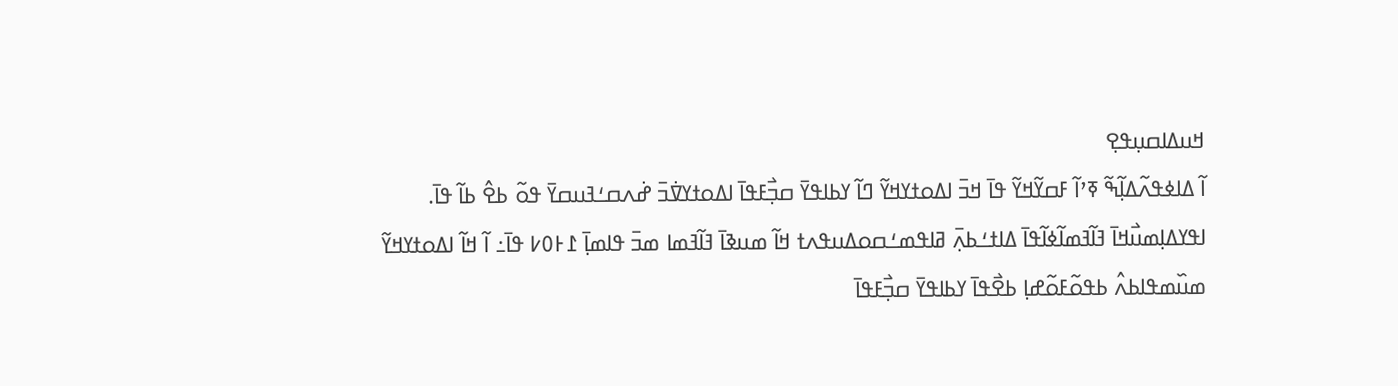ߞߎߡߊߛߎ߲ߟߐ߲
ߊ߬ ߡߊߦߟߍ߬ߡߊ߲߬ߒ߬ ߧߴߊ߬ ߓߛߌ߬ߞߌ߬ ߟߊ߫ ߞߏ߫ ߊߡߋߙߌߞߌ߬ ߣߊ߬ ߌߕߊߟߌ߫ ߛߏ߲߯ߓߟߊ߫ ߊߡߋߙߌߜ߭ߏ߫ ߝ߭ߍߛߑߔߎߛߌ߫ ߟߋ߬ ߕߐ߮ ߕߊ߬ ߟߊ߫. ߊߟߌߡߊ߲ߘߎ߯ߞߊ߫ ߔߊ߬ߔߘߊ߬ߦߊ߬ߟߊ߫ ߡߊߙߑߕߍ߲߫ ߥߊߟߘߑߛߋߡߎߟߍߙ ߞߊ߬ ߘߎߢߊ߫ ߔߊ߬ߔߘߊ ߘߏ߫ ߟߊߘߊ߲߫ ߁߅߀߇ ߟߊ߫߸ ߊ߬ ߞߊ߬ ߊߡߋߙߌߞߌ߬ ߘߎ߰ߘߟߊߕߍ߮ ߕߟߋ߬ߓߋ߬ߝߊ߲ ߕߐ߯ߟߊ߫ ߌߕߊߟߌ߫ ߛߏ߲߯ߓߟߊ߫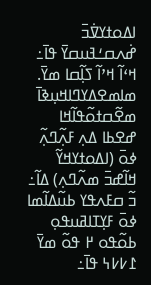ߊߡߋߙߌߜ߭ߏ߫ ߝ߭ߍߛߑߔߎߛߌ߫ ߟߊ߫߸ ߞߵߊ߬ ߞߴߊ߬ ߖߊ߲߬ߛߊ ߘߌ߫. ߘߊߘߐߡߌߣߊߞߎ߲ߢߊ߫ ߘߐ߬ߛߙߋ߬ߟߊ߬ߞߊ ߝߐߕߊ ߡߍ߲ ߓߍ߲߬ߣߍ߲߬ ߦߋ߫ (ߊߡߋߙߌߞߌ߬ ߞߊ߬ߝߏ߫ ߘߍ߬ߣߍ߲) ߡߊ߬߸ ߏ߬ ߛߓߍߟߌ ߕߎ߬ߡߊ߬ߘߊ ߦߋ߫ ߓߌ߲ߠߊߥߎߟߋ߲ ߕߋ߬ߟߋ ߂ ߟߋ߬ ߘߌ߫ ߁߇߇߆ ߟߊ߫߸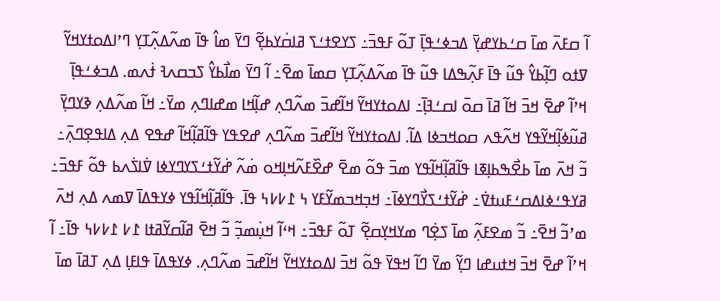ߊ߬ ߛߓߍ߫ ߘߊ߫ ߛߑߕߌߝߌ߲߫ ߡߏߦߑߟߊ߲߫ ߠߋ߬ ߓߟߏ߫߸ ߖߌߐߙߑߖ ߥߊߛ߭ߌߕߐ߲߬ ߣߌ߫ ߘߊ߮ ߟߊ߫ ߘߍ߬ߡߍ߲߬ߠߌ߲ ߣߴߊߡߋߙߌߞߌ߬ ߜߙߋ ߣߊ߲߬ߕߌ߮ ߟߎ߬ ߟߊ߫ ߓߍ߲߬ߒߡߊ ߟߎ߬ ߟߊ߫ ߘߍ߬ߡߍ߲߬ߠߌ߲ ߛߘߊ߫ ߘߐ߫߸ ߊ߬ ߣߌ߫ ߘߊ߯ߕߌ߮ ߖߏߛߍߔ ߙ߭ߍߘ. ߡߏߦߑߟߊ߲߫ ߞߴߊ߬ ߝߐ߫ ߞߏ߫ ߞߊ߬ ߥߊ߫ ߛߋ߫ ߊߛߑߔߊ߲߫߸ ߊߡߋߙߌߞߌ߬ ߞߊ߬ߝߏ߫ ߘߍ߬ߣߍ߲ ߝߊ߲߬ߞߊ ߘߝߊߣߍ߲ ߘߌ߫߸ ߞߊ߬ ߘߍ߬ߡߍ߲ ߢߌߣߌ߲߫ ߥߎ߬ߦߊ߲߬ߞߌ߬ߟߌ ߞߍ߬ߟߍ ߛߋߞߏߦߊ ߡߊ߬. ߊߡߋߙߌߞߌ߬ ߞߊ߬ߝߏ߫ ߘߍ߬ߣߍ߲ ߝߐߟߌ ߟߊ߬ߥߊ߲߬ߞߊ߬ ߝߟߐ ߡߍ߲ ߡߊߟߐ߲ߣߍ߲߫߸ ߏ߬ ߞߍ߫ ߘߊ߫ ߕߐ߯ߒߕߊ߲ߧߊ ߟߊ߬ߥߊ߲߬ߞߊ߬ߟߌ ߘߏ߫ ߟߋ߬ ߘߐ߫ ߝߐ߰ߓߍ߬ߞߊ߲ߞߋ ߘ߭ߍ߬ ߝ߭ߌ߬ߙߑߖߌߣߌߦߊ ߜ߭ߊߖ߭ߍߕ ߟߋ߬ ߓߟߏ߫߸ ߥߌߟߑߦߊߡߛߑߓߎߙߜ߭߸ ߝ߭ߌ߬ߙߑߖߌ߯ߣߌߦߊ߫߸ ߞߏ߲ߞߏߘߌ߬ߓߌ ߆ ߁߇߇߆ ߟߊ߫. ߟߊ߬ߥߊ߲߬ߞߊ߬ߟߌ ߦߌߟߡߊ߫ ߜߘߍ ߡߍ߲ ߞߍ߫ ߘߴߏ߬ ߞߐ߫߸ ߏ߬ ߘߐߓߍ߲߬ ߘߊ߫ ߖߐ߲߭ߣ ߘߌߞߌ߲ߛߐ߲߬ ߠߋ߬ ߓߟߏ߫߸ ߞߵߊ߬ ߞߎ߲߭ߘߏ߲߬ ߏ߬ ߞߐ߫ ߥߊ߬ߛߌ߬ߥߙߊ ߁߇ ߁߇߇߆ ߟߊ߫߸ ߊ߬ ߞߴߊ߬ ߝߐ߫ ߞߏ߫ ߞߙߎߝߊ ߣߌ߲߬ ߘߌ߫ ߣߊ߬ ߞߟߌ߫ ߟߋ߬ ߞߏ߫ ߊߡߋߙߌߞߌ߬ ߞߊ߬ߝߏ߫ ߘߍ߬ߣߍ߲. ߦߌߟߡߊ߫ ߟߊߓߊ߲ ߡߍ߲ ߠߥߊ߫ ߘߊ߫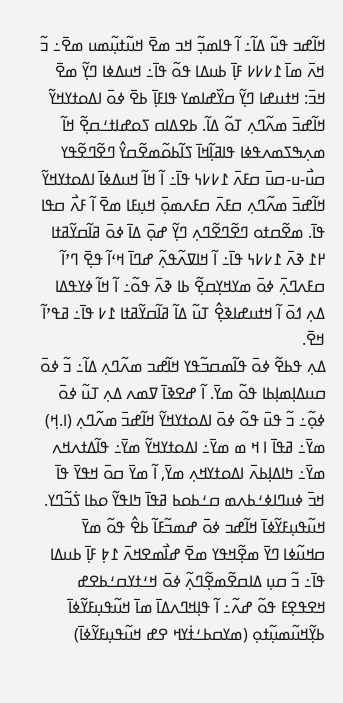ߞߊ߬ߝߏ ߟߎ߬ ߡߊ߬߸ ߊ߬ ߟߊߘߏ߲߬ ߞߏ ߘߐ߫ ߞߎ߬ߙߎ߲߬ߘߎ ߘߐ߫߸ ߏ߬ ߞߍ߫ ߘߊ߫ ߁߇߇߇ ߓߊ߲߫ ߕߎߡߊ ߟߋ߬ ߟߊ߫߸ ߞߎߡߦߊ ߣߌ߲߬ ߘߐ߫ ߞߏ߫: ߞߙߎߝߊ ߣߌ߲߬ ߛߌ߰ߝߊߘߌ ߟߊߓߊ߲߫ ߕߐ߫ ߦߋ߫ ߊߡߋߙߌߞߌ߬ ߞߊ߬ߝߏ߫ ߘߍ߬ߣߍ߲ ߠߋ߬ ߡߊ߬. ߕߐߡߊߛ ߖߋߝߊߙߑߛߐ߲߬ ߞߊ߬ ߘߍ߲ߒߖߘߍߟߦߊ ߟߊߥߊ߲߬ߞߊ߫ ߖߊ߬ߕߋ߬ߘߐ߬ߛߌ߮ ߣߐ߬ߣߐ߬ߟߌ ߛߎ߯-ߎ-ߛߎ߫ ߛߓߍ߫ ߁߇߇߆ ߟߊ߫߸ ߊ߬ ߞߊ߬ ߞߎߡߦߊ߫ ߊߡߋߙߌߞߌ߬ ߞߊ߬ߝߏ߫ ߘߍ߬ߣߍ߲ ߛߓߍ߫ ߛߓߍߘߋ߲߫ ߞߎ߲ߓߊ ߘߐ߫ ߊ߬ ߓߍ߯ ߛߟߊ ߟߊ߫. ߘߐ߬ߛߙߋ ߣߐ߬ߣߐ߬ߣߍ߲ ߣߌ߲߬ ߝߋ߲߫ ߡߊ߫ ߦߋ߫ ߥߊ߬ߛߌ߬ߥߙߊ ߂߁ ߢߍ߫ ߁߇߇߆ ߟߊ߫߸ ߊ߬ ߞߊߜߍ߬ߟߍ߲߬ ߝߣߊ߫ ߞߵߊ߬ ߟߐ߲߫ ߣߴߊ߬ ߛߓߍߣߍ߲߫ ߦߋ߫ ߘߌߞߌ߲ߛߐ߲߬ ߕߊ ߢߍ߫ ߟߋ߬߸ ߊ߬ ߞߊ߬ ߦߌߟߡߊ ߡߍ߲ ߗߋ߫ ߊ߬ ߞߙߎߝߊߢߐ߲߮ ߠߎ߬ ߡߊ߬ ߥߊ߬ߛߌ߬ߥߙߊ ߁߇ ߟߊ߫߸ ߥߟߴߊ߬ ߞߐ߫.
ߡߍ߲ ߟߕߐ߬ ߦߋ߫ ߟߊ߬ߘߛߏ߬ߟߌ ߞߊ߬ߝߏ ߘߍ߬ߣߍ߲ ߡߊ߬߸ ߏ߬ ߦߋ߫ ߛߎߡߊ߲ߘߊ߲ߕߊ ߟߋ߬ ߘߌ߫. ߊ߬ ߝߐߢߊ߫ ߜߘߍ ߡߍ߲ ߠߎ߬ ߦߋ߫ ߦߋ߲߬߸ ߏ߬ ߟߎ߫ ߟߋ߬ ߦߋ߫ ߊߡߋߙߌߞߌ߬ ߞߊ߬ߝߏ߫ ߘߍ߬ߣߍ߲ (ߊ.ߞ߲) ߘߌ߫߸ ߥߟߊ߫ ߊ ߞ ߘ ߘߌ߫߸ ߊߡߋߙߌߞߌ߬ ߘߌ߫߸ ߟߊ߬ߡߙߍߞߍ ߘߌ߫߸ ߤߊߡߊ߲ߕߍ߫ ߊߡߋߙߌߞߍ߲ ߘߌ߫, ߊ߬ ߘߌ߫ ߛߋ߫ ߞߟߌ߫ ߟߊ߫ ߞߏ߫ ߦߎߣߊߦߑߕߍߘ ߛߑߕߋߕ ߥߟߊ߫ ߤߊߟߌ߬ ߋߕߊ ߖ߭ߏ߬ߣߌ. ߞߎ߬ߟߎ߲ߓߌ߬ߦߊ߫ ߞߊ߬ߝߏ ߦߋ߫ ߝߘߏ߬ߓߊ߬ ߕߐ߮ ߟߋ߬ ߘߌ߫ ߛߞߎ߬ߦߊ ߣߌ߫ ߘߐ߲߬ߞߟߌ ߘߐ߫ ߝߊ߯ߘߐߞߍ߫ ߁߈߲ ߓߊ߲߫ ߕߎߡߊ ߟߊ߫߸ ߏ߬ ߛߎ߲ ߡߊߛߐ߬ߘߐ߲߬ߣߍ߲߬ ߦߋ߫ ߞߑߙߌߛߑߕߐߝ ߞߐߟߐ߲ߓ ߟߋ߬ ߝߍ߬߸ ߊ߬ ߟߊ߲ߞߣߍߡߊ߫ ߘߊ߫ ߞߎ߬ߟߎ߲ߓߌ߬ߦߊ߫ ߕߌ߲߬ߞߎ߬ߘߎ߲߬ߙߋ߲ (ߘߌߛߕߑߙ߭ߌߞ ߐߝ ߞߎ߬ߟߎ߲ߓߌ߬ߦߊ߫)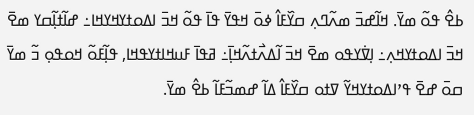ߕߐ߮ ߟߋ߬ ߘߌ߫. ߞߊ߬ߝߏ߫ ߘߍ߬ߣߍ߲ ߛߌ߰ߓߊ߮ ߦߋ߫ ߞߟߌ߫ ߟߊ߫ ߟߋ߬ ߞߏ߫ ߊߡߋߙߌߞߌߞߊ߸ ߝߊ߬ߙߊ߲߬ߛߌ ߘߐ߫ ߞߏ߫ ߊߡߋߙߌߞߍ߲߸ ߊ߲ߜ߭ߌߟߋ ߘߐ߫ ߞߏ߫ ߊ߬ߡߍ߯ߙߍ߬ߞߊ߲߫߸ ߥߟߊ߫ ߓߎߞߊߙߌߟߞߊ, ߟߊ߲߬ߓߋ߬ ߞߋߟߋ߲ ߏ߬ ߘߌ߫ ߛߋ߫ ߝߐ߫ ߟߴߊߡߋߙߌߞߌ߬ ߜߙߋ ߛߌ߰ߓߊ߮ ߡߊ߬ ߝߘߏ߬ߓߊ߬ ߕߐ߮ ߘߌ߫.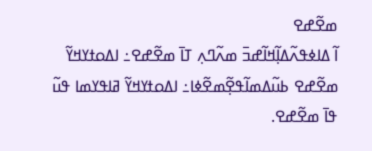ߘߐ߬ߝߐ
ߊ߬ ߡߊߦߟߍ߬ߡߊ߲߬ߞߊ߬ߝߏ߫ ߘߍ߬ߣߍ߲ ߠߊ߫ ߘߐ߬ߝߐ߸ ߊߡߋߙߌߞߌ߬ ߘߐ߬ߝߐ ߕߎ߬ߡߘߊ߬ߟߐ߲߬ߘߐ߬ߦߊ߸ ߊߡߋߙߌߞߌ߬ ߥߊߟߌߘߊ ߟߎ߬ ߟߊ߫ ߘߐ߬ߝߐ.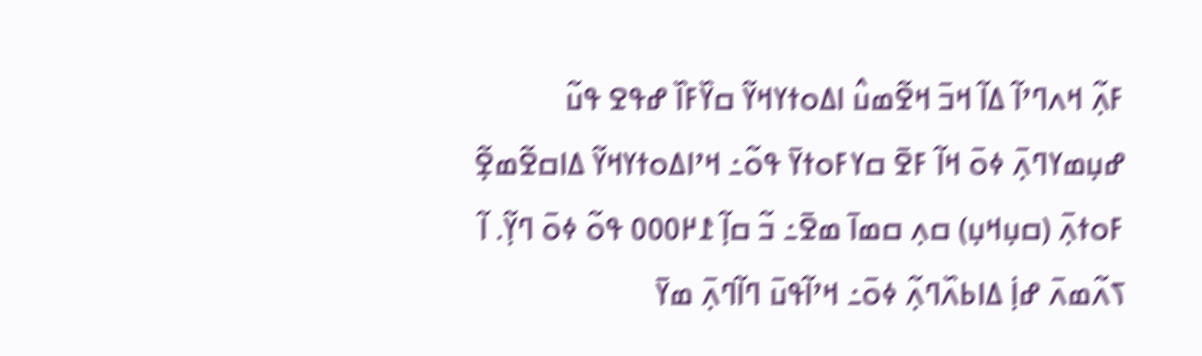ߓߍ߲߬ ߞߍߣߴߊ߬ ߡߊ߬ ߞߏ߫ ߞߐ߬ߘߎ߮ ߊߡߋߙߌߞߌ߬ ߛߌ߰ߓߊ߰ ߝߟߐ ߟߎ߬ ߝߎ߲ߘߌߣߍ߲߫ ߦߋ߫ ߞߊ߬ ߓߐ߫ ߛߌߓߋߙߌ߫ ߟߋ߬߸ ߞߴߊߡߋߙߌߞߌ߬ ߡߊߛߐ߬ߘߐ߲߬ ߓߋߙߍ߲߫ (ߛߎ߲ߞߎ߲) ߛߍ߲ ߛߘߊ߫ ߘߐ߫߸ ߏ߬ ߛߊ߲߬ ߁߂߀߀߀ ߟߋ߬ ߦߋ߫ ߣߌ߲߬. ߊ߬ ߖߍ߬ߘߍ߫ ߝߊ߲߭ ߡߊߕߍ߰ߣߍ߲߬ ߦߋ߫߸ ߞߴߊ߬ߟߎ߫ ߣߊ߬ߣߍ߲߫ ߘߌ߫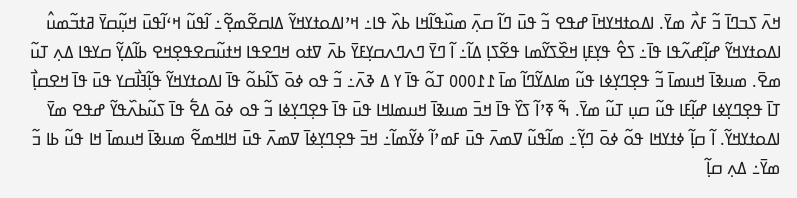ߞߍ߫ ߖߏߣߊ߫ ߏ߬ ߓߍ߯ ߘߌ߫. ߊߡߋߙߞߌߞߊ߫ ߝߟߐ ߏ߬ ߟߎ߫ ߣߊ߬ ߛߍ߲߫ ߘߎ߰ߟߊ߬ߞߊ ߕߍ߰ ߟߊ߸ ߞߴߊߡߋߙߌߞߌ߬ ߡߊߛߐ߬ߘߐ߲߬߸ ߊ߬ߟߎ߬ ߞߵߊ߬ߟߎ߫ ߞߎ߲߬ߛߌ߫ ߥߙߏ߬ߘߎ߮ ߊߡߋߙߌߞߌ߬ ߝߊ߲߬ߝߍ߬ߟߊ ߟߊ߫߸ ߖߐ߮ ߟߌ߲ߓߊ߲ ߞߐ߰ߖߌ߬ߘߊ ߟߐ߬ߖߊ߲ ߡߊ߬߸ ߊ߬ ߣߌ߫ ߣߍߣߍߛߌ߲ߓߌ߫ ߕߍ߫ ߜߙߋ ߞߣߐߟߊ ߞߙߎ߬ߛߐߟߐ߲ߞߐ ߕߊ߬ߡߌ߲߬ ߛߌߟߊ ߡߍ߲ ߠߎ߬ ߘߐ߫. ߘߎߢߊ߫ ߞߎߘߊ߫ ߏ߬ ߟߐ߲ߣߌ߲ߦߊ ߟߎ߬ ߘߊߡߌ߬ߣߊ߬ ߘߊ߫ ߁߁߀߀߀ ߠߋ߬ ߟߊ߫ ߌ ߡ ߢߍ߫߸ ߏ߬ ߟߋ ߦߋ߫ ߖߊ߬ߕߋ߬ ߟߊ߫ ߊߡߋߙߌߞߌ߬ ߟߊ߲߬ߔߊ߯ߛߌ ߟߎ߫ ߟߊ߫ ߞߐߛߊ߲߯ ߠߊ߫ ߟߐ߲ߣߌ߲ߦߊ ߝߊ߲߬ߓߊ ߟߎ߬ ߛߎ߲ ߠߎ߬ ߘߌ߫. ߒ߬ ߧߴߊ߬ ߖߌ߰ ߟߊ߫ ߞߏ߫ ߘߎߢߊ߫ ߞߎߘߊߞߊ ߟߎ߫ ߟߊ߫ ߟߐ߲ߣߌ߲ߦߊ ߏ߬ ߟߋ ߦߋ߫ ߡߐ߱ ߟߊ߫ ߖߎ߬ߕߍ߰ߟߌ߬ ߝߟߐ ߘߌ߫ ߊߡߋߙߌߞߌ߬. ߊ߬ ߛߊ߲߬ ߦߙߌߞߊ ߟߋ߬ ߦߋ߫ ߣߌ߲߬߸ ߘߊ߬ߟߎ߬ ߜߘߍ߫ ߟߎ߫ ߓߘߴߊ߬ ߦߌ߬ߘߊ߬߸ ߞߏ߫ ߟߐ߲ߣߌ߲ߦߊ߫ ߜߘߍ߫ ߟߎ߫ ߞߊߞߘߐ߬ ߘߎߢߊ߫ ߞߎߘߊ߫ ߞߊ ߟߎ߬ ߕߊ ߏ߬ ߘߌ߫߸ ߡߍ߲ ߛߊ߲߬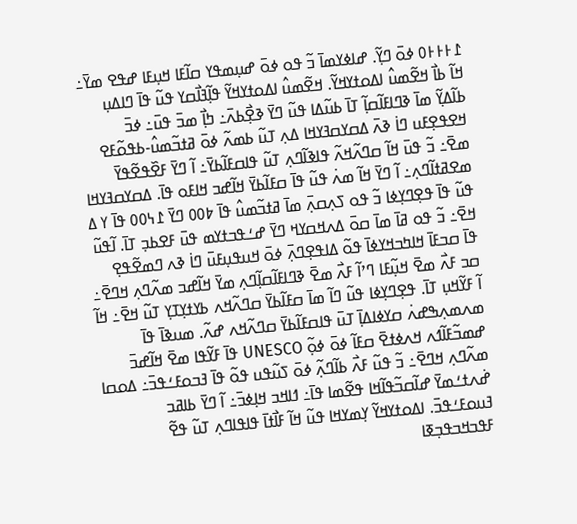߁߅߅߅߀ ߦߋ߫ ߣߌ߲߬. ߝߊߦߌߘߊ߫ ߏ߬ ߟߋ ߦߋ߫ ߝߎ߲ߘߟߌ ߛߊ߬ߓߊ ߞߎ߲ߓߊ ߝߟߐ ߘߌ߫߸ ߞߊ߬ ߕߊ߯ ߞߐ߬ߘߎ߮ ߊߡߋߙߌߞߌ߬. ߞߐ߬ߘߎ߮ ߊߡߋߙߌߞߌ߬ ߟߊ߲߬ߔߊ߯ߛߌ ߟߎ߬ ߟߊ߫ ߣߊߡߎ߲ ߕߊ߬ߡߌ߲߬ ߘߊ߫ ߢߣߊߓߊ߬ߛߊ߲߬ ߠߊ߫ ߕߎ߬ߡߊ ߟߎ߬ ߣߌ߫ ߢߐ߲߯ߕߍ߫߸ ߤߊ߲߯ ߘߏ߫ ߟߎ߫߸ ߦߏ߫ ߞߐߟߐ߲ߓߎ ߣߊ߭ ߢߍ߫ ߡߛߌߛߔߌߞߊ ߡߍ߲ ߠߎ߬ ߕߘߍ߬ ߦߋ߫ ߥߙߏ߬ߘߎ߮-ߕߟߋ߬ߓߐ ߘߐ߫߸ ߏ߬ ߟߎ߫ ߞߊ߬ ߛߣߍ߬ߞߍ߬ ߟߊߢߊ߬ߣߍ߲ ߠߎ߬ ߟߊߛߓߊ߬ߕߌ߫߸ ߊ߬ ߣߌ߫ ߓߐ߰ߟߐ߬ߟߌ߫ ߘߐߥߙߊ߬ߣߍ߲߸ ߊ߬ ߣߌ߫ ߞߊ߬ ߘߍ߭ ߟߎ߬ ߟߊ߫ ߛߓߊ߬ߕߌ߫ ߞߊ߬ߝߏ ߞߊߓߋ ߟߊ߫. ߡߛߌߛߔߌߞߊ ߟߎ߬ ߟߊ߫ ߟߐ߲ߣߌ߲ߦߊ ߏ߬ ߟߋ ߖߍ߲ߛߍ߲߫ ߘߊ߫ ߥߙߏ߬ߘߎ߮ ߟߊ߫ ߈߀߀ ߣߌ߫ ߁߆߀߀ ߟߊ߫ ߌ ߡ ߞߐ߫߸ ߏ߬ ߟߋ ߥߊ߫ ߘߊ߫ ߛߋ߫ ߡߍߞߛߌߞ ߣߌ߫ ߝߑߟߏߙߌߘ ߟߎ߫ ߓߐߕߏ߲ ߠߊ߫. ߊ߬ߟߎ߬ ߟߊ߫ ߛߏߓߊ߫ ߞߊߤߏߞߌߦߊ߫ ߟߋ߬ ߡߊߟߐ߲ߣߍ߲߫ ߦߋ߫ ߞߎߟߎ߲ߓߎ߫ ߣߊ߭ ߢߍ ߣߘߐ߬ߟߐ߲ ߛߏ ߓߍ߯ ߘߐ߫ ߞߎ߲߬ߓߊ ߣߴߊ߬ ߓߍ߯ ߘߐ߫ ߢߣߊߓߊ߬ߛߊ߲߬ߣߍ߲ ߘߌ߫ ߞߊ߬ߝߏ ߘߍ߬ߣߍ߲ ߞߣߐ߫߸ ߊ߬ ߓߌ߬ߞߎ߲ ߠߊ߫. ߟߐ߲ߣߌ߲ߦߊ ߟߎ߬ ߣߊ߬ ߘߊ߫ ߛߓߊ߬ߕߌ߫ ߛߣߍ߬ߞߍ ߕߌߙߌ߲ߠߌ߲ ߠߎ߬ ߞߐ߫߸ ߞߊ߬ ߘߍߘߍ߲ߒߝߍ߭ ߛߌߦߊߡߊ߲߫ ߠߎ߫ ߟߊߛߓߊ߬ߕߌ߫ ߛߣߍ߬ߞߍ ߝߍ߬. ߘߎߢߊ߫ ߟߊ߫ ߝߘߏ߬ߓߊ߬ߗߍ ߞߍߦߙߐ߫ ߛߓߊ߬ ߦߋ߫ ߦߋ߲߬ UNESCO ߟߊ߫ ߓߌ߬ߟߊ ߘߐ߫ ߞߊ߬ߝߏ߫ ߘߍ߬ߣߍ߲ ߞߣߐ߫߸ ߏ߬ ߟߎ߬ ߓߍ߯ ߕߊ߬ߣߍ߲߬ ߦߋ߫ ߖߎ߬ߟߎ ߟߋ߬ ߟߊ߫ ߔߏߋߓߑߟߏ߫߸ ߡߋߛߊ ߝ߭ߍߙߑߘߌ߫ ߝߊ߬ߛߏ߬ߟߊ߬ߞߊ ߟߐ߬ߘߊ ߟߊ߫߸ ߗߊߞߏ ߞߊ߲ߦߏ߫߸ ߊ߬ ߣߌ߫ ߕߊߥߏ ߔߎߋߓߑߟߏ߫. ߊߡߋߙߌߞߌ߬ ߌ߲ߘߌߞߊ ߟߎ߬ ߞߊ߬ ߓߊ߯ߙߊ߫ ߟߊߟߊߣߍ߲ ߠߎ߬ ߟߐ߬ ߓߟߏߞߏߟߏ߲ߧߊ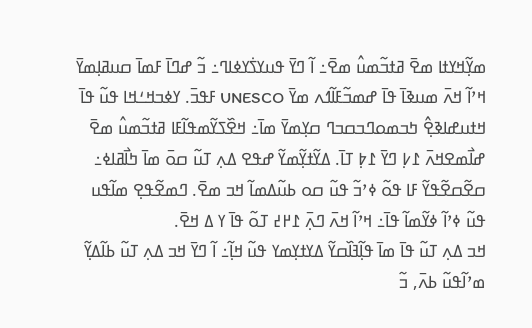ߘߌ߲߬ߞߌߙߊ ߘߐ߫ ߥߙߏ߬ߘߎ߮ ߘߐ߫߸ ߊ߬ ߣߌ߫ ߟߎߌߖ߭ߌߦߊߣ߸ ߏ߬ ߝߣߊ߫ ߓߘߊ߫ ߛߎߥߊ߲ߘߌ߫ ߞߴߊ߬ ߞߍ߫ ߘߎߢߊ߫ ߟߊ߫ ߝߘߏ߬ߓߊ߬ߗߍ ߘߌ߫ UNESCO ߓߟߏ߫. ߌߦߏߞߑߞߊ ߟߎ߬ ߟߊ߫ ߞߙߎߝߊߢߐ߲߮ ߤߏߘߋߣߏߛߏߣ ߛߌ߲ߘߌ߫ ߘߊ߫߸ ߞߐ߰ߖߌ߬ߘߟߊ߬ߓߊ ߥߙߏ߬ߘߎ߮ ߘߐ߫ ߝߊ߯ߘߐߞߍ߫ ߁߇߲ ߣߌ߫ ߁߈߲ ߠߊ߫. ߡߌ߬ߙߌ߲߬ߘߌ߬ ߝߟߐ ߡߍ߲ ߠߎ߬ ߛߋ߫ ߘߊ߫ ߤߊ߯ߥߊߦ߸ ߛߐ߬ߛߐ߬ߟߌ߬ ߓߊ ߟߋ߬ ߦߴߏ߬ ߟߎ߬ ߛߋ ߕߎ߬ߡߘߊ߬ ߞߏ ߘߐ߫. ߣߘߐ߬ߟߐ߲ ߘߊ߬ߟߎ ߟߎ߬ ߦߴߊ߬ ߦߌ߬ߘߊ߬ ߟߊ߫߸ ߞߴߊ߬ ߞߍ߫ ߣߍ߲߫ ߁߂߄ ߠߋ߬ ߟߊ߫ ߌ ߡ ߞߐ߫.
ߞߏ ߡߍ߲ ߠߎ߬ ߟߊ߫ ߘߊ߫ ߟߊ߲߬ߔߊ߰ߛߌ߬ ߡߌߙߌ߲ߘߌ ߟߎ߬ ߞߊ߲߬߸ ߊ߬ ߣߌ߫ ߞߏ ߡߍ߲ ߠߎ߬ ߕߊ߬ߡߌ߲߬ ߘߴߊ߬ߟߎ߬ ߕߍ߫, ߏ߬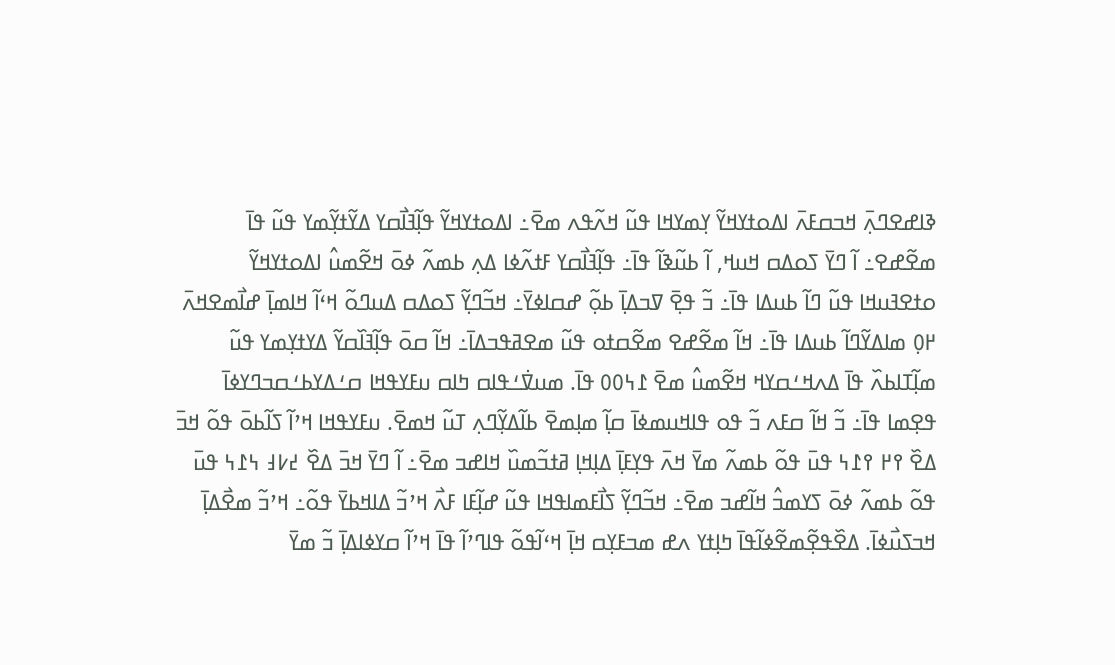ߢߊߝߐߣߍ߲߫ ߞߏߛߓߍ߫ ߊߡߋߙߌߞߌ߬ ߌ߲ߘߌߞߊ ߟߎ߬ ߞߍ߬ߟߍ ߘߐ߫߸ ߊߡߋߙߌߞߌ߬ ߟߊ߲߬ߔߊ߯ߛߌ ߡߌ߬ߙߌ߲߬ߘߌ ߟߎ߬ ߟߊ߫ ߘߐ߬ߝߐ߸ ߊ߬ ߣߌ߫ ߖߋߡߛ ߞߎߞ, ߊ߬ ߕߎ߬ߢߊ߬ ߟߊ߫߸ ߟߊ߲߬ߔߊ߯ߛߌ ߓߙߍ߬ߦߊ ߡߍ߲ ߕߘߍ߬ ߦߋ߫ ߞߐ߬ߘߎ߮ ߊߡߋߙߌߞߌ߬ ߋߙߐߔߎߞߊ ߟߎ߬ ߣߊ߬ ߕߎߡߊ ߟߊ߫߸ ߏ߬ ߟߐ߲߫ ߜߏߡߊ߲߫ ߕߋ߲߬ ߝߛߊߦߌ߫߸ ߞߏ߬ߣߌ߲߬ ߖߋߡߛ ߡߎߣߋ߬ ߞߵߊ߬ ߞߊߘߊ߲߫ ߝߊ߯ߘߐߞߍ߫ ߂߀߲ ߘߊߡߌ߬ߣߊ߬ ߕߎߡߊ ߟߊ߫߸ ߞߊ߬ ߘߐ߬ߝߐ ߘߐ߬ߛߙߋ ߟߎ߬ ߘߐߥߟߏߡߊ߫߸ ߞߊ߬ ߛߋ߫ ߟߊ߲߬ߔߊ߰ߛߌ߬ ߡߌߙߌ߲ߘߌ ߟߎ߬ ߘߊ߲߬ߠߊߕߍ߰ ߟߊ߫ ߡߍߞߑߛߌߞ ߞߐ߬ߘߎ߮ ߘߐ߫ ߁߆߀߀ ߟߊ߫. ߘߎߜ߭ߑߟߊߛ ߤߊߛ ߎߓߌߟߞߊ ߛߑߡߌߕߑߛߏߣߌߦߊ߫ ߟߐ߲ߘߊ ߟߊ߫߸ ߏ߬ ߞߊ߬ ߛߓߍ ߏ߬ ߟߋ ߟߊߞߎߘߦߊ߫ ߛߊ߲߬ ߘߊ߲ߘߐ߫ ߕߊ߬ߡߌ߲߬ߣߍ߲ ߠߎ߬ ߞߘߐ߫. ߎߓߌߟߞߊ ߞߴߊ߬ ߖߊ߬ߕߋ߫ ߟߋ߬ ߞߏ߫ ߡߐ߰ ߉߂ ߉߁߆ ߟߎ߫ ߟߋ߬ ߕߘߍ߬ ߘߌ߫ ߞߍ߫ ߟߌ߲ߓߊ߲߫ ߡߊ߲ߞߊ߲ ߥߙߏ߬ߘߎ߰ ߞߊߝߏ ߘߐ߫߸ ߊ߬ ߣߌ߫ ߞߏ߫ ߡߐ߰ ߄߇߃ ߆߁߆ ߟߎ߫ ߟߋ߬ ߕߘߍ߬ ߦߋ߫ ߖߌߘߏ߮ ߞߊ߬ߝߏ ߘߐ߫߸ ߞߏ߬ߣߌ߲߬ ߖߊ߯ߓߘߊߟߞߊ ߟߎ߬ ߝߊ߲߬ߓߊ ߓߍ߯ ߞߴߏ߬ ߡߊߞߕߌ߫ ߟߋ߬߸ ߞߴߏ߬ ߘߐ߯ߡߊ߲߫ ߞߏߖߎ߯ߦߊ߫. ߡߐ߰ߟߐ߲߬ߘߐ߬ߦߊ߬ߟߊ߫ ߤߊ߲ߙߌ ߍߝ ߘߏߓߌ߲ߛ ߞߊ߲߫ ߞߵߊ߬ߟߋ߬ ߟߊߣߴߊ߬ ߟߊ߫ ߞߴߊ߬ ߛߌߦߊߡߊ߲߫ ߏ߬ ߘߌ߫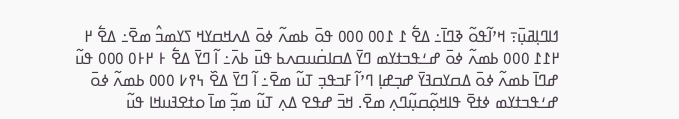ߗߊߣߊ߲ߥߎ߲߫߹ ߞߴߊ߬ߟߋ߬ ߢߣߊ߫߸ ߡߐ߱ ߁ ߁߀߀ ߀߀߀ ߟߋ߫ ߕߘߍ߬ ߦߋ߫ ߡߍߞߛߌߞ ߖߌߘߏ߮ ߘߐ߫߸ ߡߐ߱ ߂ ߂߁߁ ߀߀߀ ߕߘߍ߬ ߦߋ߫ ߝߑߟߏߙߌߘ ߣߌ߫ ߡߛߊߛ߭ߎߛߍߕ ߟߎ߫ ߕߍ߫߸ ߊ߬ ߣߌ߫ ߡߐ߱ ߅ ߂߅߀ ߀߀߀ ߟߎ߬ ߝߣߊ߫ ߕߘߍ߬ ߦߋ߫ ߡߛߌߛߔߌ߫ ߝߏ߲ߝߊ߲ ߣߴߊ߬ ߓߏߟߏ߲ ߠߎ߬ ߘߐ߫߸ ߊ߬ ߣߌ߫ ߡߐ߰ ߆߉߇ ߀߀߀ ߕߘߍ߬ ߦߋ߫ ߝߑߟߏߙߌߘ ߦߙߐ߫ ߟߊߞߋ߲߬ߛߎ߲߬ߣߍ߲ ߘߐ߫. ߞߏ߫ ߝߟߐ ߡߍ߲ ߠߎ߬ ߘߏ߲߬ ߘߊ߫ ߋߙߐߔߎߞߊ ߟߎ߬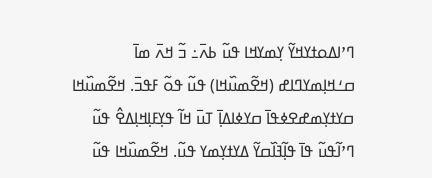ߣߴߊߡߋߙߌߞߌ߬ ߌ߲ߘߌߞߊ ߟߎ߬ ߕߍ߫߸ ߏ߬ ߞߍ߫ ߘߊ߫ ߛߑߞߊ߲ߘߌߣߊߝ (ߞߐ߬ߘߎ߰ߞߊ) ߟߎ߬ ߟߋ߬ ߓߟߏ߫. ߞߐ߬ߘߎ߰ߞߊ ߛߌߙߌ߲ߘߝߐߦߟߊ߫ ߛߌߦߊߡߊ߲߫ ߠߎ߫ ߞߊ߬ ߟߌ߲ߓߊ߲ߞߊ߲ߡߐ߮ ߟߎ߬ ߣߴߊ߬ߟߎ߬ ߟߊ߫ ߟߊ߲߬ߔߊ߰ߛߌ߬ ߡߌߙߌ߲ߘߌ ߟߎ߬. ߞߐ߬ߘߎ߰ߞߊ ߟߎ߬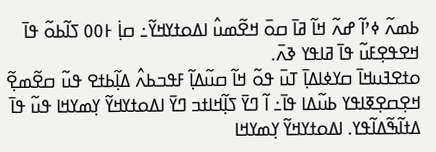ߕߘߍ߬ ߦߴߊ߬ ߝߍ߬ ߞߊ߬ ߥߊ߫ ߛߋ߫ ߞߐ߬ߘߎ߮ ߊߡߋߙߌߞߌ߬߸ ߛߊ߲߭ ߅߀߀ ߖߊ߬ߕߋ߬ ߟߊ߫ ߞߐߟߐ߲ߓߎ߬ ߟߊ߫ ߥߊߟߌ ߢߍ߫.
ߋߙߐߔߎߞߊ߫ ߛߌߦߊߡߊ߲߫ ߠߎ߫ ߟߋ߬ ߞߊ߬ ߛߎ߬ߡߊ߲߬ ߓߟߏߕߍ߮ ߡߊ߲߬ߕߙߐ ߟߎ߬ ߛߐ߬ߘߐ߲߬ ߞߐ߲ߛߐ߲ߧߊߟߌ ߕߎ߬ߡߊ ߟߊ߫߸ ߊ߬ ߣߌ߫ ߖߊ߲߬ߞߊߙߏ ߣߌ߫ ߊߡߋߙߌߞߌ߬ ߌ߲ߘߌߞߊ ߟߎ߬ ߟߊ߫ ߡߙߊ߬ߒ߬ߡߊ߬ߟߌ. ߊߡߋߙߌߞߌ߬ ߌ߲ߘߌߞߊ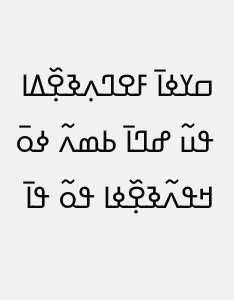ߛߌߦߊ߫ ߓߐߣߍ߲ߢߐ߲߰ߡߊ ߟߎ߬ ߝߣߊ߫ ߕߘߍ߬ ߦߋ߫ ߞߟߍ߬ߢߐ߲߰ߦߊ ߟߋ߬ ߟߊ߫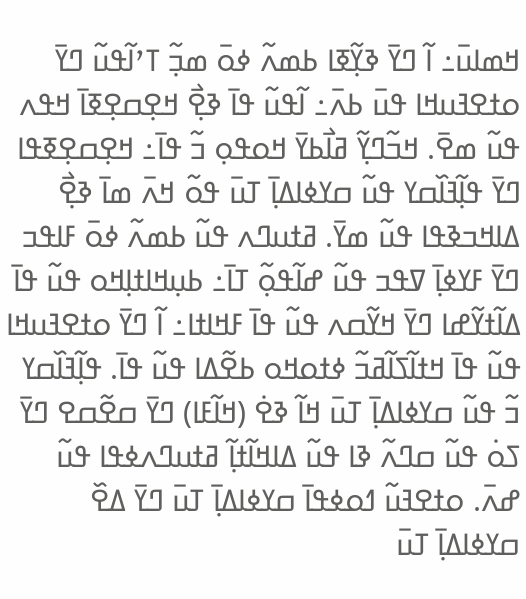ߞߘߊߎ߫߸ ߊ߬ ߣߌ߫ ߢߌ߲߬ߧߊ ߕߘߍ߬ ߦߋ߫ ߘߏ߲߬ ߠߴߊ߬ߟߎ߬ ߣߌ߫ ߋߙߐߔߎߞߊ ߟߎ߫ ߕߍ߫߸ ߊ߬ߟߎ߬ ߟߊ߫ ߢߐ߲߯ ߞߐ߲ߛߐ߲ߧߊ߫ ߞߟߍ ߟߎ߬ ߘߐ߫. ߞߏ߬ߣߌ߲߬ ߥߊ߯ߕߌ߫ ߞߋߟߋ߲ ߏ߬ ߟߊ߫߸ ߞߐ߲ߛߐ߲ߧߟߊ ߣߌ߫ ߟߊ߲߬ߔߊ߰ߛߌ ߟߎ߬ ߛߌߦߊߡߊ߲߫ ߠߎ߫ ߟߋ߬ ߞߍ߫ ߘߊ߫ ߢߐ߲߯ ߡߊߞߏߢߟߊ ߟߎ߬ ߘߌ߫. ߥߙߎߣߍ ߟߎ߬ ߕߘߍ߬ ߦߋ߫ ߓߊߟߏ ߣߌ߫ ߓߌߦߊ߲߫ ߜߟߏ ߟߎ߬ ߝߊ߬ߟߋ߲߬ ߠߊ߫߸ ߕߎ߲ߞߊߙߊ߲ߞߋ ߟߎ߬ ߟߊ߫ ߡߊ߬ߙߌ߬ߝߊ ߣߌ߫ ߞߌ߬ߛߍ ߟߎ߬ ߟߊ߫ ߓߞߊߙߊ߸ ߊ߬ ߣߌ߫ ߋߙߐߔߎߞߊ ߟߎ߬ ߟߊ߫ ߞߙߊ߬ߖߊ߬ߥߏ߬ ߦߙߋߞߋ ߕߐ߬ߡߊ ߟߎ߬ ߟߊ߫. ߟߊ߲߬ߔߊ߰ߛߌ ߏ߬ ߟߎ߬ ߛߌߦߊߡߊ߲߫ ߠߎ߫ ߞߊ߬ ߢߐ߭ (ߞߊ߬ߓߊ) ߣߌ߫ ߛߐ߬ߛߐ ߣߌ߫ ߖߋ߭ ߟߎ߬ ߛߣߍ߬ ߢߊ ߟߎ߬ ߡߊߞߊ߬ߙߊ߲߬ ߥߙߎߣߍߦߟߊ ߟߎ߬ ߝߍ߫. ߋߙߐߔߎ߬ ߗߋߦߟߊ߫ ߛߌߦߊߡߊ߲߫ ߠߎ߫ ߣߌ߫ ߡߐ߰ ߛߌߦߊߡߊ߲߫ ߠߎ߫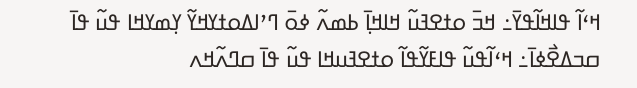ߞߵߊ߬ ߟߊߞߊ߬ߟߌ߫߸ ߞߏ߫ ߋߙߐߔߎ߬ ߞߊߞߊ߲߫ ߕߘߍ߬ ߦߋ߫ ߣߴߊߡߋߙߌߞߌ߬ ߌ߲ߘߌߞߊ ߟߎ߬ ߟߊ߫ ߛߏߡߐ߯ߦߊ߫߸ ߞߵߊ߬ߟߎ߬ ߟߊߓߌ߬ߟߊ߬ ߋߙߐߔߎߞߊ ߟߎ߬ ߟߊ߫ ߛߣߍ߬ߞߍ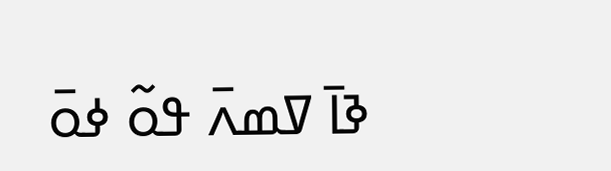ߢߊ߫ ߜߘߍ߫ ߟߋ߬ ߦߋ߫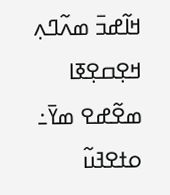ߞߊ߬ߝߏ߫ ߘߍ߬ߣߍ߲ ߞߐ߲ߛߐ߲ߧߊ ߘߐ߬ߝߐ ߘߌ߫߸ ߋߙߐߔߎ߬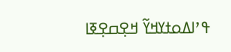ߟߴߊߡߋߙߌߞߌ߬ ߞߐ߲ߛߐ߲ߧߊ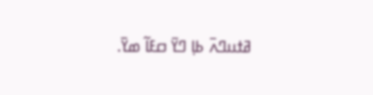ߥߙߎߣߍ߫ ߕߊ߲ ߣߌ߫ ߛߓߊ߬ ߘߌ߫.